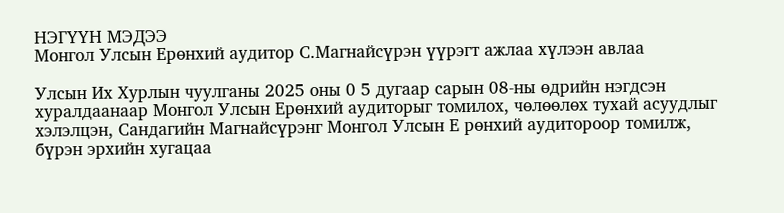НЭГҮҮН МЭДЭЭ
Монгол Улсын Ерөнхий аудитор С.Магнайсүрэн үүрэгт ажлаа хүлээн авлаа

Улсын Их Хурлын чуулганы 2025 оны 0 5 дугаар сарын 08-ны өдрийн нэгдсэн хуралдаанаар Монгол Улсын Ерөнхий аудиторыг томилох, чөлөөлөх тухай асуудлыг хэлэлцэн, Сандагийн Магнайсүрэнг Монгол Улсын Е рөнхий аудитороор томилж, бүрэн эрхийн хугацаа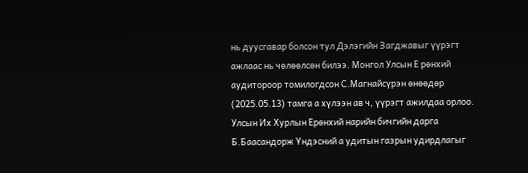нь дуусгавар болсон тул Дэлэгийн Загджавыг үүрэгт ажлаас нь чөлөөлсөн билээ. Монгол Улсын Е рөнхий аудитороор томилогдсон С.Магнайсүрэн өнөөдөр (2025.05.13) тамга а хүлээн ав ч, үүрэгт ажилдаа орлоо. Улсын Их Хурлын Ерөнхий нарийн бичгийн дарга Б.Баасандорж Үндэсний а удитын газрын удирдлагыг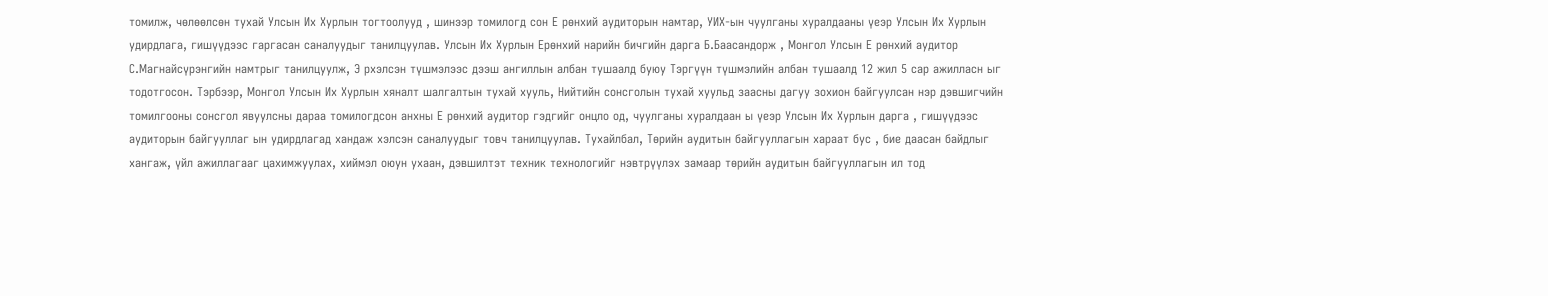томилж, чөлөөлсөн тухай Улсын Их Хурлын тогтоолууд , шинээр томилогд сон Е рөнхий аудиторын намтар, УИХ-ын чуулганы хуралдааны үеэр Улсын Их Хурлын удирдлага, гишүүдээс гаргасан саналуудыг танилцуулав. Улсын Их Хурлын Ерөнхий нарийн бичгийн дарга Б.Баасандорж , Монгол Улсын Е рөнхий аудитор С.Магнайсүрэнгийн намтрыг танилцуулж, Э рхэлсэн түшмэлээс дээш ангиллын албан тушаалд буюу Тэргүүн түшмэлийн албан тушаалд 12 жил 5 сар ажилласн ыг тодотгосон. Тэрбээр, Монгол Улсын Их Хурлын хяналт шалгалтын тухай хууль, Нийтийн сонсголын тухай хуульд заасны дагуу зохион байгуулсан нэр дэвшигчийн томилгооны сонсгол явуулсны дараа томилогдсон анхны Е рөнхий аудитор гэдгийг онцло од, чуулганы хуралдаан ы үеэр Улсын Их Хурлын дарга , гишүүдээс аудиторын байгууллаг ын удирдлагад хандаж хэлсэн саналуудыг товч танилцуулав. Тухайлбал, Төрийн аудитын байгууллагын хараат бус , бие даасан байдлыг хангаж, үйл ажиллагааг цахимжуулах, хиймэл оюун ухаан, дэвшилтэт техник технологийг нэвтрүүлэх замаар төрийн аудитын байгууллагын ил тод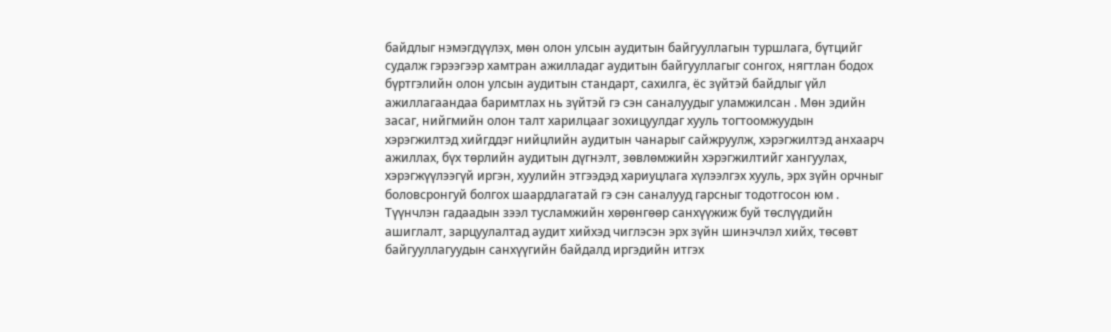байдлыг нэмэгдүүлэх, мөн олон улсын аудитын байгууллагын туршлага, бүтцийг судалж гэрээгээр хамтран ажилладаг аудитын байгууллагыг сонгох, нягтлан бодох бүртгэлийн олон улсын аудитын стандарт, сахилга, ёс зүйтэй байдлыг үйл ажиллагаандаа баримтлах нь зүйтэй гэ сэн саналуудыг уламжилсан . Мөн эдийн засаг, нийгмийн олон талт харилцааг зохицуулдаг хууль тогтоомжуудын хэрэгжилтэд хийгддэг нийцлийн аудитын чанарыг сайжруулж, хэрэгжилтэд анхаарч ажиллах, бүх төрлийн аудитын дүгнэлт, зөвлөмжийн хэрэгжилтийг хангуулах, хэрэгжүүлээгүй иргэн, хуулийн этгээдэд хариуцлага хүлээлгэх хууль, эрх зүйн орчныг боловсронгуй болгох шаардлагатай гэ сэн саналууд гарсныг тодотгосон юм . Түүнчлэн гадаадын зээл тусламжийн хөрөнгөөр санхүүжиж буй төслүүдийн ашиглалт, зарцуулалтад аудит хийхэд чиглэсэн эрх зүйн шинэчлэл хийх, төсөвт байгууллагуудын санхүүгийн байдалд иргэдийн итгэх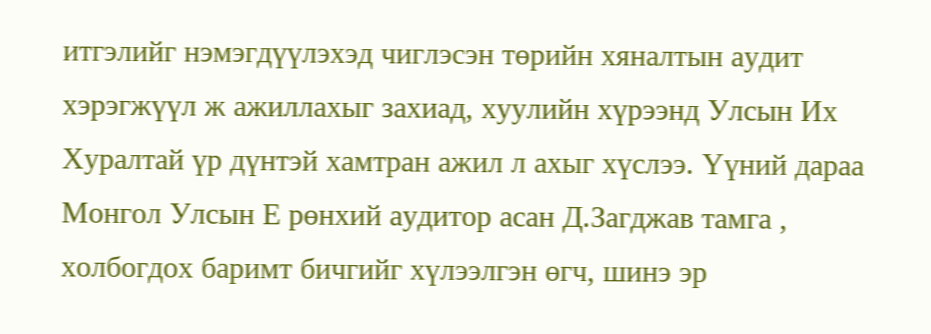итгэлийг нэмэгдүүлэхэд чиглэсэн төрийн хяналтын аудит хэрэгжүүл ж ажиллахыг захиад, хуулийн хүрээнд Улсын Их Хуралтай үр дүнтэй хамтран ажил л ахыг хүслээ. Үүний дараа Монгол Улсын Е рөнхий аудитор асан Д.Загджав тамга , холбогдох баримт бичгийг хүлээлгэн өгч, шинэ эр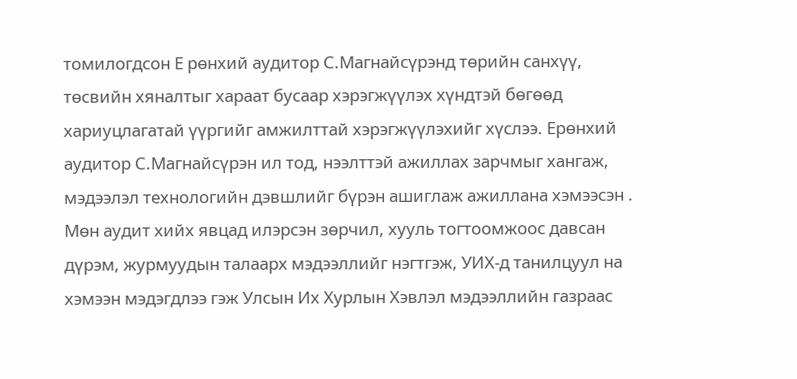томилогдсон Е рөнхий аудитор С.Магнайсүрэнд төрийн санхүү, төсвийн хяналтыг хараат бусаар хэрэгжүүлэх хүндтэй бөгөөд хариуцлагатай үүргийг амжилттай хэрэгжүүлэхийг хүслээ. Ерөнхий аудитор С.Магнайсүрэн ил тод, нээлттэй ажиллах зарчмыг хангаж, мэдээлэл технологийн дэвшлийг бүрэн ашиглаж ажиллана хэмээсэн . Мөн аудит хийх явцад илэрсэн зөрчил, хууль тогтоомжоос давсан дүрэм, журмуудын талаарх мэдээллийг нэгтгэж, УИХ-д танилцуул на хэмээн мэдэгдлээ гэж Улсын Их Хурлын Хэвлэл мэдээллийн газраас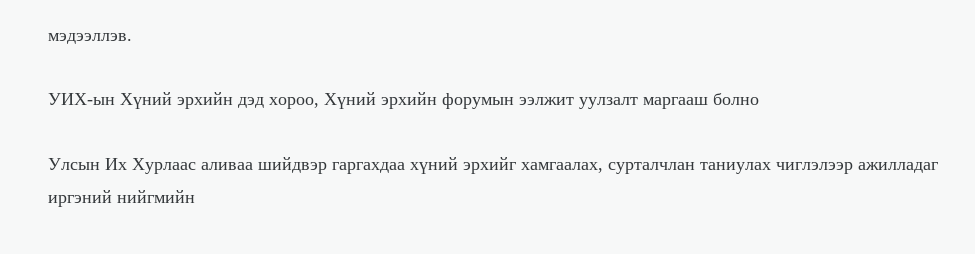мэдээллэв.

УИХ-ын Хүний эрхийн дэд хороо, Хүний эрхийн форумын ээлжит уулзалт маргааш болно

Улсын Их Хурлаас аливаа шийдвэр гаргахдаа хүний эрхийг хамгаалах, сурталчлан таниулах чиглэлээр ажилладаг иргэний нийгмийн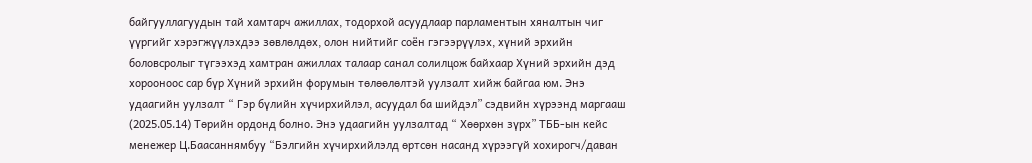байгууллагуудын тай хамтарч ажиллах, тодорхой асуудлаар парламентын хяналтын чиг үүргийг хэрэгжүүлэхдээ зөвлөлдөх, олон нийтийг соён гэгээрүүлэх, хүний эрхийн боловсролыг түгээхэд хамтран ажиллах талаар санал солилцож байхаар Хүний эрхийн дэд хорооноос сар бүр Хүний эрхийн форумын төлөөлөлтэй уулзалт хийж байгаа юм. Энэ удаагийн уулзалт “ Гэр бүлийн хүчирхийлэл, асуудал ба шийдэл” сэдвийн хүрээнд маргааш (2025.05.14) Төрийн ордонд болно. Энэ удаагийн уулзалтад “ Хөөрхөн зүрх” ТББ-ын кейс менежер Ц.Баасаннямбуу “Бэлгийн хүчирхийлэлд өртсөн насанд хүрээгүй хохирогч/даван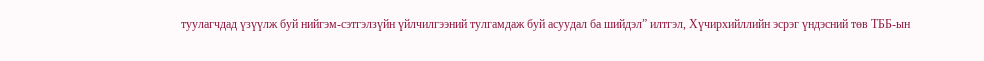туулагчдад үзүүлж буй нийгэм-сэтгэлзүйн үйлчилгээний тулгамдаж буй асуудал ба шийдэл” илтгэл, Хүчирхийллийн эсрэг үндэсний төв ТББ-ын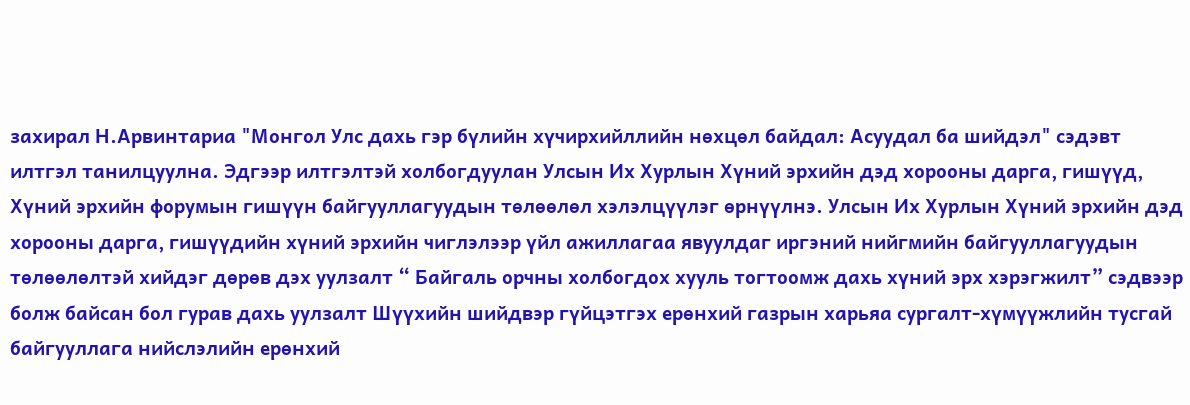захирал Н.Арвинтариа "Монгол Улс дахь гэр бүлийн хүчирхийллийн нөхцөл байдал: Асуудал ба шийдэл" сэдэвт илтгэл танилцуулна. Эдгээр илтгэлтэй холбогдуулан Улсын Их Хурлын Хүний эрхийн дэд хорооны дарга, гишүүд, Хүний эрхийн форумын гишүүн байгууллагуудын төлөөлөл хэлэлцүүлэг өрнүүлнэ. Улсын Их Хурлын Хүний эрхийн дэд хорооны дарга, гишүүдийн хүний эрхийн чиглэлээр үйл ажиллагаа явуулдаг иргэний нийгмийн байгууллагуудын төлөөлөлтэй хийдэг дөрөв дэх уулзалт “ Байгаль орчны холбогдох хууль тогтоомж дахь хүний эрх хэрэгжилт” сэдвээр болж байсан бол гурав дахь уулзалт Шүүхийн шийдвэр гүйцэтгэх ерөнхий газрын харьяа сургалт-хүмүүжлийн тусгай байгууллага нийслэлийн ерөнхий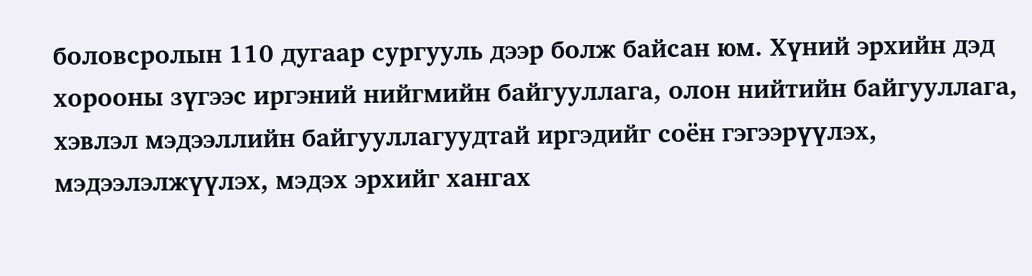боловсролын 110 дугаар сургууль дээр болж байсан юм. Хүний эрхийн дэд хорооны зүгээс иргэний нийгмийн байгууллага, олон нийтийн байгууллага, хэвлэл мэдээллийн байгууллагуудтай иргэдийг соён гэгээрүүлэх, мэдээлэлжүүлэх, мэдэх эрхийг хангах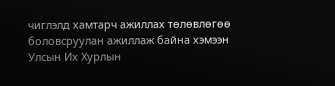чиглэлд хамтарч ажиллах төлөвлөгөө боловсруулан ажиллаж байна хэмээн Улсын Их Хурлын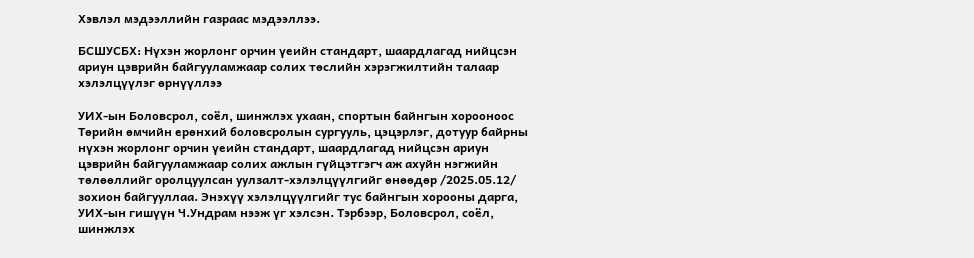Хэвлэл мэдээллийн газраас мэдээллээ.

БСШУСБХ: Нүхэн жорлонг орчин үеийн стандарт, шаардлагад нийцсэн ариун цэврийн байгууламжаар солих төслийн хэрэгжилтийн талаар хэлэлцүүлэг өрнүүллээ

УИХ-ын Боловсрол, соёл, шинжлэх ухаан, спортын байнгын хорооноос Төрийн өмчийн ерөнхий боловсролын сургууль, цэцэрлэг, дотуур байрны нүхэн жорлонг орчин үеийн стандарт, шаардлагад нийцсэн ариун цэврийн байгууламжаар солих ажлын гүйцэтгэгч аж ахуйн нэгжийн төлөөллийг оролцуулсан уулзалт-хэлэлцүүлгийг өнөөдөр /2025.05.12/ зохион байгууллаа. Энэхүү хэлэлцүүлгийг тус байнгын хорооны дарга, УИХ-ын гишүүн Ч.Ундрам нээж үг хэлсэн. Тэрбээр, Боловсрол, соёл, шинжлэх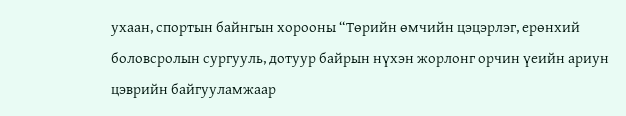ухаан, спортын байнгын хорооны “Төрийн өмчийн цэцэрлэг, ерөнхий боловсролын сургууль, дотуур байрын нүхэн жорлонг орчин үеийн ариун цэврийн байгууламжаар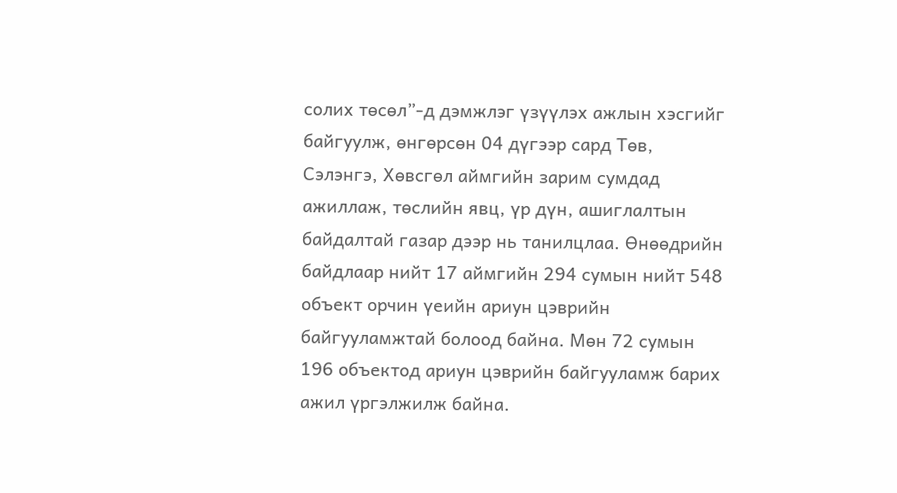солих төсөл”-д дэмжлэг үзүүлэх ажлын хэсгийг байгуулж, өнгөрсөн 04 дүгээр сард Төв, Сэлэнгэ, Хөвсгөл аймгийн зарим сумдад ажиллаж, төслийн явц, үр дүн, ашиглалтын байдалтай газар дээр нь танилцлаа. Өнөөдрийн байдлаар нийт 17 аймгийн 294 сумын нийт 548 объект орчин үеийн ариун цэврийн байгууламжтай болоод байна. Мөн 72 сумын 196 объектод ариун цэврийн байгууламж барих ажил үргэлжилж байна.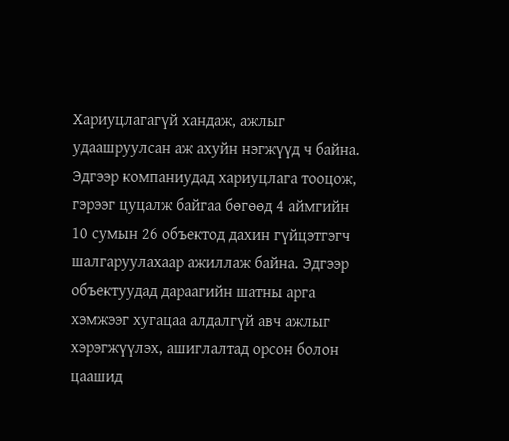Хариуцлагагүй хандаж, ажлыг удаашруулсан аж ахуйн нэгжүүд ч байна. Эдгээр компаниудад хариуцлага тооцож, гэрээг цуцалж байгаа бөгөөд 4 аймгийн 10 сумын 26 объектод дахин гүйцэтгэгч шалгаруулахаар ажиллаж байна. Эдгээр объектуудад дараагийн шатны арга хэмжээг хугацаа алдалгүй авч ажлыг хэрэгжүүлэх, ашиглалтад орсон болон цаашид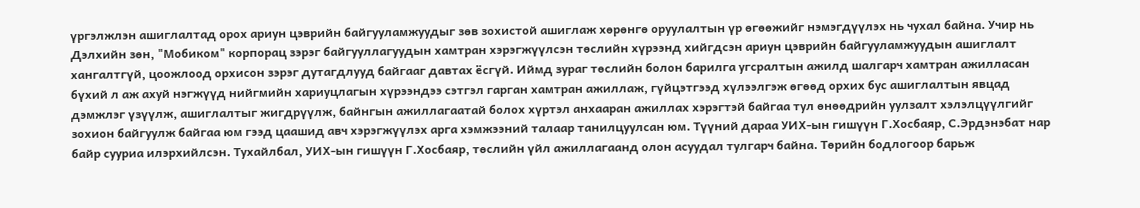үргэлжлэн ашиглалтад орох ариун цэврийн байгууламжуудыг зөв зохистой ашиглаж хөрөнгө оруулалтын үр өгөөжийг нэмэгдүүлэх нь чухал байна. Учир нь Дэлхийн зөн, "Мобиком" корпорац зэрэг байгууллагуудын хамтран хэрэгжүүлсэн төслийн хүрээнд хийгдсэн ариун цэврийн байгууламжуудын ашиглалт хангалтгүй, цоожлоод орхисон зэрэг дутагдлууд байгааг давтах ёсгүй. Иймд зураг төслийн болон барилга угсралтын ажилд шалгарч хамтран ажилласан бүхий л аж ахуй нэгжүүд нийгмийн хариуцлагын хүрээндээ сэтгэл гарган хамтран ажиллаж, гүйцэтгээд хүлээлгэж өгөөд орхих бус ашиглалтын явцад дэмжлэг үзүүлж, ашиглалтыг жигдрүүлж, байнгын ажиллагаатай болох хүртэл анхааран ажиллах хэрэгтэй байгаа тул өнөөдрийн уулзалт хэлэлцүүлгийг зохион байгуулж байгаа юм гээд цаашид авч хэрэгжүүлэх арга хэмжээний талаар танилцуулсан юм. Түүний дараа УИХ-ын гишүүн Г.Хосбаяр, С.Эрдэнэбат нар байр сууриа илэрхийлсэн. Тухайлбал, УИХ-ын гишүүн Г.Хосбаяр, төслийн үйл ажиллагаанд олон асуудал тулгарч байна. Төрийн бодлогоор барьж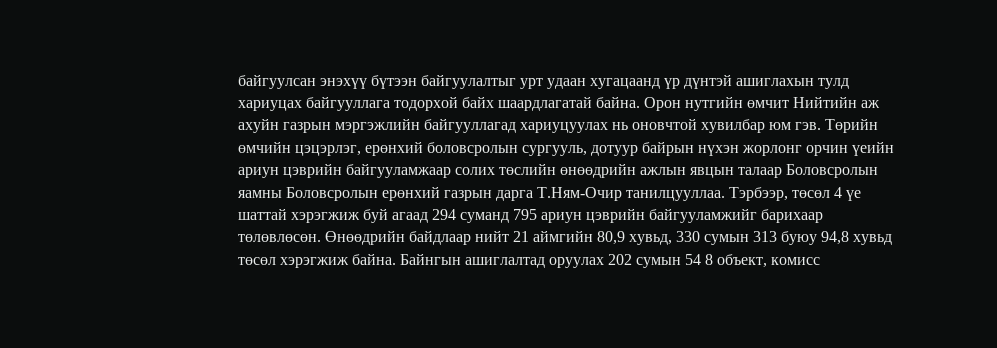байгуулсан энэхүү бүтээн байгуулалтыг урт удаан хугацаанд үр дүнтэй ашиглахын тулд хариуцах байгууллага тодорхой байх шаардлагатай байна. Орон нутгийн өмчит Нийтийн аж ахуйн газрын мэргэжлийн байгууллагад хариуцуулах нь оновчтой хувилбар юм гэв. Төрийн өмчийн цэцэрлэг, ерөнхий боловсролын сургууль, дотуур байрын нүхэн жорлонг орчин үеийн ариун цэврийн байгууламжаар солих төслийн өнөөдрийн ажлын явцын талаар Боловсролын яамны Боловсролын ерөнхий газрын дарга Т.Ням-Очир танилцууллаа. Тэрбээр, төсөл 4 үе шаттай хэрэгжиж буй агаад 294 суманд 795 ариун цэврийн байгууламжийг барихаар төлөвлөсөн. Өнөөдрийн байдлаар нийт 21 аймгийн 80,9 хувьд, 330 сумын 313 буюу 94,8 хувьд төсөл хэрэгжиж байна. Байнгын ашиглалтад оруулах 202 сумын 54 8 объект, комисс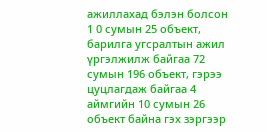ажиллахад бэлэн болсон 1 0 сумын 25 объект, барилга угсралтын ажил үргэлжилж байгаа 72 сумын 196 объект, гэрээ цуцлагдаж байгаа 4 аймгийн 10 сумын 26 объект байна гэх зэргээр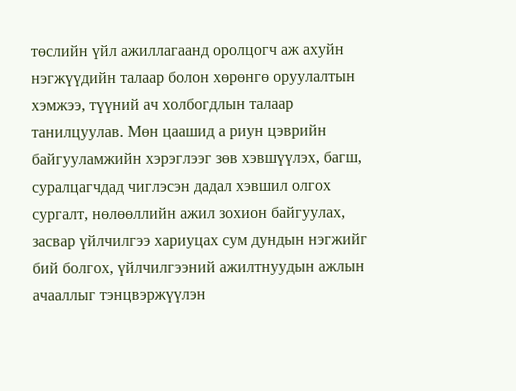төслийн үйл ажиллагаанд оролцогч аж ахуйн нэгжүүдийн талаар болон хөрөнгө оруулалтын хэмжээ, түүний ач холбогдлын талаар танилцуулав. Мөн цаашид а риун цэврийн байгууламжийн хэрэглээг зөв хэвшүүлэх, багш, суралцагчдад чиглэсэн дадал хэвшил олгох сургалт, нөлөөллийн ажил зохион байгуулах, засвар үйлчилгээ хариуцах сум дундын нэгжийг бий болгох, үйлчилгээний ажилтнуудын ажлын ачааллыг тэнцвэржүүлэн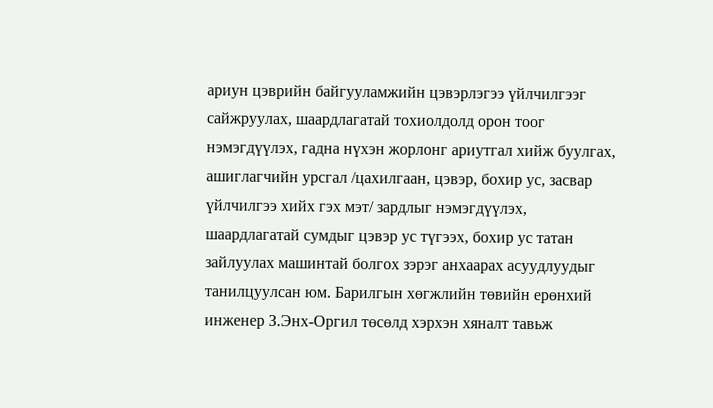ариун цэврийн байгууламжийн цэвэрлэгээ үйлчилгээг сайжруулах, шаардлагатай тохиолдолд орон тоог нэмэгдүүлэх, гадна нүхэн жорлонг ариутгал хийж буулгах, ашиглагчийн урсгал /цахилгаан, цэвэр, бохир ус, засвар үйлчилгээ хийх гэх мэт/ зардлыг нэмэгдүүлэх, шаардлагатай сумдыг цэвэр ус түгээх, бохир ус татан зайлуулах машинтай болгох зэрэг анхаарах асуудлуудыг танилцуулсан юм. Барилгын хөгжлийн төвийн ерөнхий инженер З.Энх-Оргил төсөлд хэрхэн хяналт тавьж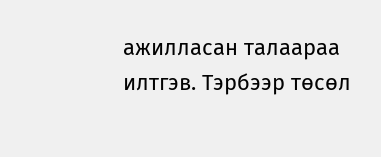ажилласан талаараа илтгэв. Тэрбээр төсөл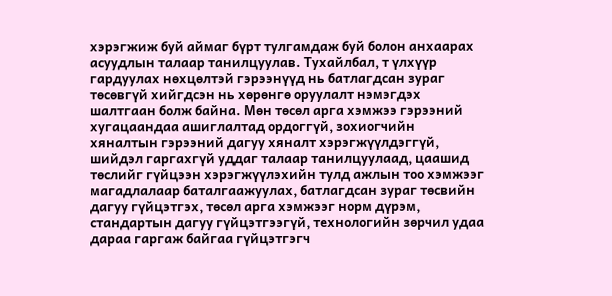хэрэгжиж буй аймаг бүрт тулгамдаж буй болон анхаарах асуудлын талаар танилцуулав. Тухайлбал, т үлхүүр гардуулах нөхцөлтэй гэрээнүүд нь батлагдсан зураг төсөвгүй хийгдсэн нь хөрөнгө оруулалт нэмэгдэх шалтгаан болж байна. Мөн төсөл арга хэмжээ гэрээний хугацаандаа ашиглалтад ордоггүй, зохиогчийн хяналтын гэрээний дагуу хяналт хэрэгжүүлдэггүй, шийдэл гаргахгүй уддаг талаар танилцуулаад, цаашид төслийг гүйцээн хэрэгжүүлэхийн тулд ажлын тоо хэмжээг магадлалаар баталгаажуулах, батлагдсан зураг төсвийн дагуу гүйцэтгэх, төсөл арга хэмжээг норм дүрэм, стандартын дагуу гүйцэтгээгүй, технологийн зөрчил удаа дараа гаргаж байгаа гүйцэтгэгч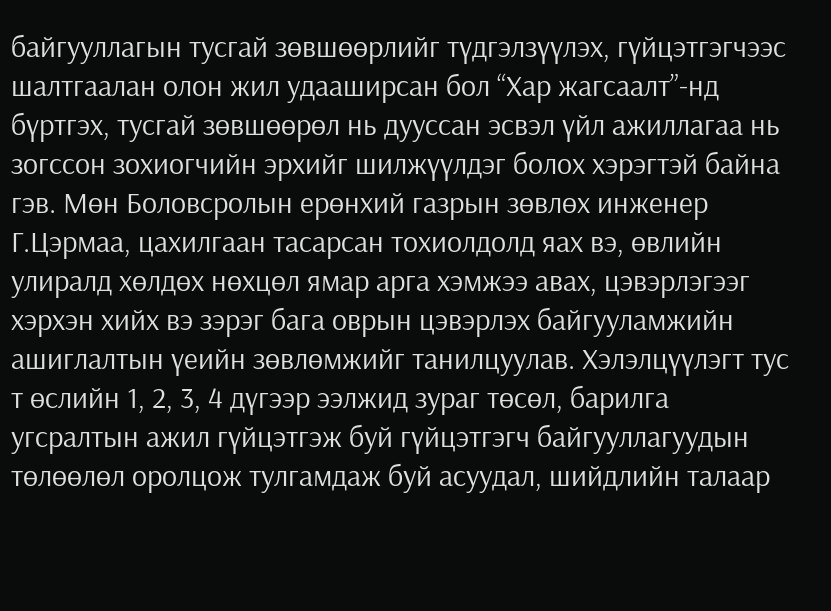байгууллагын тусгай зөвшөөрлийг түдгэлзүүлэх, гүйцэтгэгчээс шалтгаалан олон жил удааширсан бол “Хар жагсаалт”-нд бүртгэх, тусгай зөвшөөрөл нь дууссан эсвэл үйл ажиллагаа нь зогссон зохиогчийн эрхийг шилжүүлдэг болох хэрэгтэй байна гэв. Мөн Боловсролын ерөнхий газрын зөвлөх инженер Г.Цэрмаа, цахилгаан тасарсан тохиолдолд яах вэ, өвлийн улиралд хөлдөх нөхцөл ямар арга хэмжээ авах, цэвэрлэгээг хэрхэн хийх вэ зэрэг бага оврын цэвэрлэх байгууламжийн ашиглалтын үеийн зөвлөмжийг танилцуулав. Хэлэлцүүлэгт тус т өслийн 1, 2, 3, 4 дүгээр ээлжид зураг төсөл, барилга угсралтын ажил гүйцэтгэж буй гүйцэтгэгч байгууллагуудын төлөөлөл оролцож тулгамдаж буй асуудал, шийдлийн талаар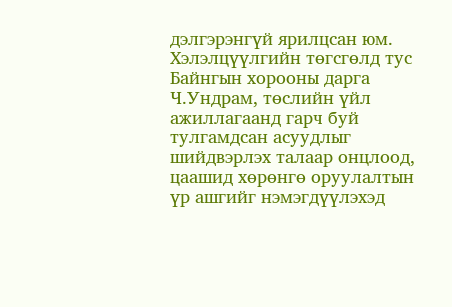дэлгэрэнгүй ярилцсан юм. Хэлэлцүүлгийн төгсгөлд тус Байнгын хорооны дарга Ч.Ундрам, төслийн үйл ажиллагаанд гарч буй тулгамдсан асуудлыг шийдвэрлэх талаар онцлоод, цаашид хөрөнгө оруулалтын үр ашгийг нэмэгдүүлэхэд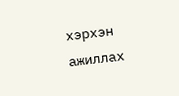хэрхэн ажиллах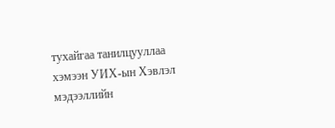тухайгаа танилцууллаа хэмээн УИХ-ын Хэвлэл мэдээллийн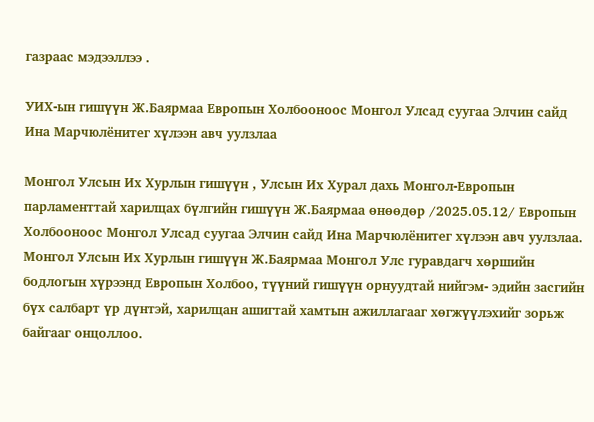газраас мэдээллээ .

УИХ-ын гишүүн Ж.Баярмаа Европын Холбооноос Монгол Улсад суугаа Элчин сайд Ина Марчюлёнитег хүлээн авч уулзлаа

Монгол Улсын Их Хурлын гишүүн , Улсын Их Хурал дахь Монгол-Европын парламенттай харилцах бүлгийн гишүүн Ж.Баярмаа өнөөдөр /2025.05.12/ Европын Холбооноос Монгол Улсад суугаа Элчин сайд Ина Марчюлёнитег хүлээн авч уулзлаа. Монгол Улсын Их Хурлын гишүүн Ж.Баярмаа Монгол Улс гуравдагч хөршийн бодлогын хүрээнд Европын Холбоо, түүний гишүүн орнуудтай нийгэм- эдийн засгийн бүх салбарт үр дүнтэй, харилцан ашигтай хамтын ажиллагааг хөгжүүлэхийг зорьж байгааг онцоллоо.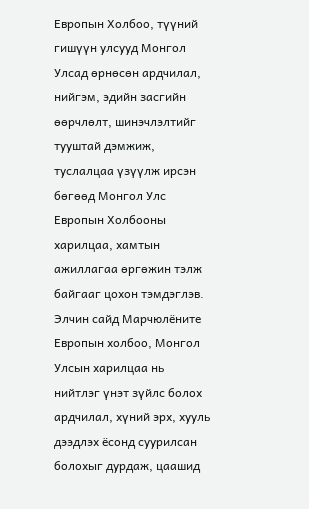Европын Холбоо, түүний гишүүн улсууд Монгол Улсад өрнөсөн ардчилал, нийгэм, эдийн засгийн өөрчлөлт, шинэчлэлтийг тууштай дэмжиж, туслалцаа үзүүлж ирсэн бөгөөд Монгол Улс Европын Холбооны харилцаа, хамтын ажиллагаа өргөжин тэлж байгааг цохон тэмдэглэв. Элчин сайд Марчюлёните Европын холбоо, Монгол Улсын харилцаа нь нийтлэг үнэт зүйлс болох ардчилал, хүний эрх, хууль дээдлэх ёсонд суурилсан болохыг дурдаж, цаашид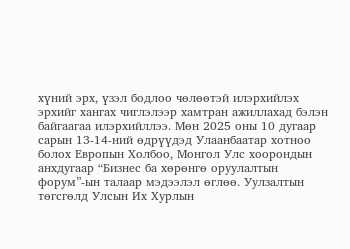хүний эрх, үзэл бодлоо чөлөөтэй илэрхийлэх эрхийг хангах чиглэлээр хамтран ажиллахад бэлэн байгаагаа илэрхийллээ. Мөн 2025 оны 10 дугаар сарын 13-14-ний өдрүүдэд Улаанбаатар хотноо болох Европын Холбоо, Монгол Улс хоорондын анхдугаар “Бизнес ба хөрөнгө оруулалтын форум”-ын талаар мэдээлэл өглөө. Уулзалтын төгсгөлд Улсын Их Хурлын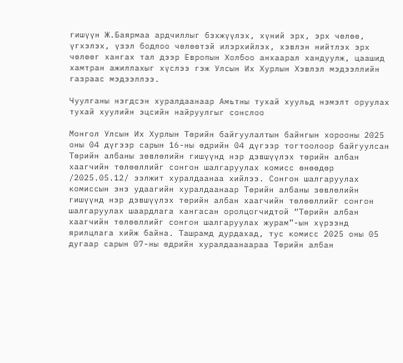гишүүн Ж.Баярмаа ардчиллыг бэхжүүлэх, хүний эрх, эрх чөлөө, үгхэлэх, үзэл бодлоо чөлөөтэй илэрхийлэх, хэвлэн нийтлэх эрх чөлөөг хангах тал дээр Европын Холбоо анхаарал хандуулж, цаашид хамтран ажиллахыг хүслээ гэж Улсын Их Хурлын Хэвлэл мэдээллийн газраас мэдээллээ.

Чуулганы нэгдсэн хуралдаанаар Амьтны тухай хуульд нэмэлт оруулах тухай хуулийн эцсийн найруулгыг сонслоо

Монгол Улсын Их Хурлын Төрийн байгуулалтын байнгын хорооны 2025 оны 04 дүгээр сарын 16-ны өдрийн 04 дүгээр тогтоолоор байгуулсан Төрийн албаны зөвлөлийн гишүүнд нэр дэвшүүлэх төрийн албан хаагчийн төлөөллийг сонгон шалгаруулах комисс өнөөдөр /2025.05.12/ ээлжит хуралдаанаа хийлээ. Сонгон шалгаруулах комиссын энэ удаагийн хуралдаанаар Төрийн албаны зөвлөлийн гишүүнд нэр дэвшүүлэх төрийн албан хаагчийн төлөөллийг сонгон шалгаруулах шаардлага хангасан оролцогчидтой “Төрийн албан хаагчийн төлөөллийг сонгон шалгаруулах журам”-ын хүрээнд ярилцлага хийж байна. Ташрамд дурдахад, тус комисс 2025 оны 05 дугаар сарын 07-ны өдрийн хуралдаанаараа Төрийн албан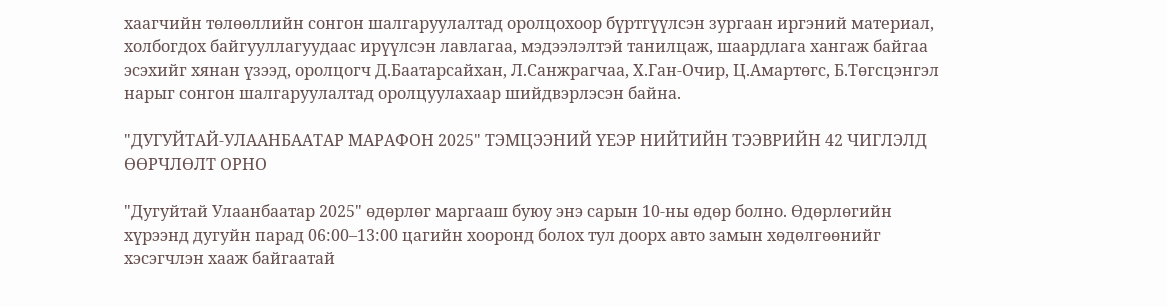хаагчийн төлөөллийн сонгон шалгаруулалтад оролцохоор бүртгүүлсэн зургаан иргэний материал, холбогдох байгууллагуудаас ирүүлсэн лавлагаа, мэдээлэлтэй танилцаж, шаардлага хангаж байгаа эсэхийг хянан үзээд, оролцогч Д.Баатарсайхан, Л.Санжрагчаа, Х.Ган-Очир, Ц.Амартөгс, Б.Төгсцэнгэл нарыг сонгон шалгаруулалтад оролцуулахаар шийдвэрлэсэн байна.

"ДУГУЙТАЙ-УЛААНБААТАР МАРАФОН 2025" ТЭМЦЭЭНИЙ ҮЕЭР НИЙТИЙН ТЭЭВРИЙН 42 ЧИГЛЭЛД ӨӨРЧЛӨЛТ ОРНО

"Дугуйтай Улаанбаатар 2025" өдөрлөг маргааш буюу энэ сарын 10-ны өдөр болно. Өдөрлөгийн хүрээнд дугуйн парад 06:00–13:00 цагийн хооронд болох тул доорх авто замын хөдөлгөөнийг хэсэгчлэн хааж байгаатай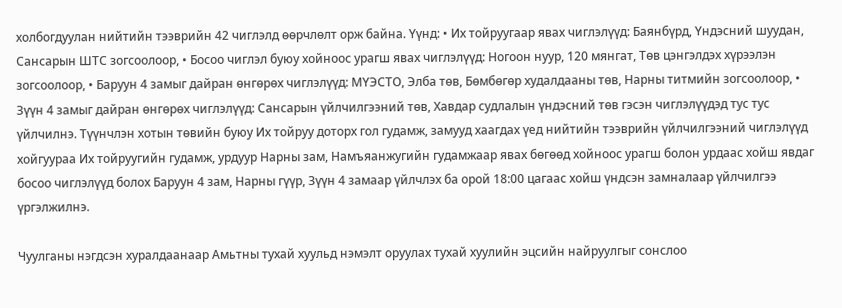холбогдуулан нийтийн тээврийн 42 чиглэлд өөрчлөлт орж байна. Үүнд: • Их тойруугаар явах чиглэлүүд: Баянбүрд, Үндэсний шуудан, Сансарын ШТС зогсоолоор, • Босоо чиглэл буюу хойноос урагш явах чиглэлүүд: Ногоон нуур, 120 мянгат, Төв цэнгэлдэх хүрээлэн зогсоолоор, • Баруун 4 замыг дайран өнгөрөх чиглэлүүд: МҮЭСТО, Элба төв, Бөмбөгөр худалдааны төв, Нарны титмийн зогсоолоор, • Зүүн 4 замыг дайран өнгөрөх чиглэлүүд: Сансарын үйлчилгээний төв, Хавдар судлалын үндэсний төв гэсэн чиглэлүүдэд тус тус үйлчилнэ. Түүнчлэн хотын төвийн буюу Их тойруу доторх гол гудамж, замууд хаагдах үед нийтийн тээврийн үйлчилгээний чиглэлүүд хойгуураа Их тойруугийн гудамж, урдуур Нарны зам, Намъяанжугийн гудамжаар явах бөгөөд хойноос урагш болон урдаас хойш явдаг босоо чиглэлүүд болох Баруун 4 зам, Нарны гүүр, Зүүн 4 замаар үйлчлэх ба орой 18:00 цагаас хойш үндсэн замналаар үйлчилгээ үргэлжилнэ.

Чуулганы нэгдсэн хуралдаанаар Амьтны тухай хуульд нэмэлт оруулах тухай хуулийн эцсийн найруулгыг сонслоо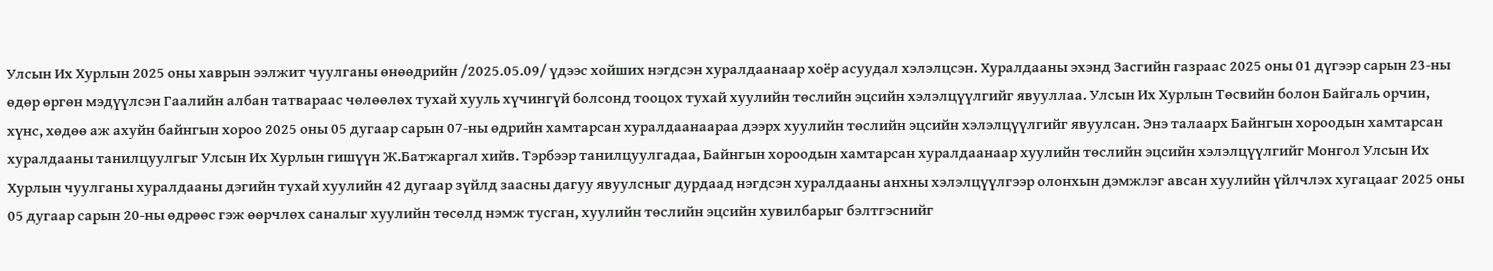Улсын Их Хурлын 2025 оны хаврын ээлжит чуулганы өнөөдрийн /2025.05.09/ үдээс хойших нэгдсэн хуралдаанаар хоёр асуудал хэлэлцсэн. Хуралдааны эхэнд Засгийн газраас 2025 оны 01 дүгээр сарын 23-ны өдөр өргөн мэдүүлсэн Гаалийн албан татвараас чөлөөлөх тухай хууль хүчингүй болсонд тооцох тухай хуулийн төслийн эцсийн хэлэлцүүлгийг явууллаа. Улсын Их Хурлын Төсвийн болон Байгаль орчин, хүнс, хөдөө аж ахуйн байнгын хороо 2025 оны 05 дугаар сарын 07-ны өдрийн хамтарсан хуралдаанаараа дээрх хуулийн төслийн эцсийн хэлэлцүүлгийг явуулсан. Энэ талаарх Байнгын хороодын хамтарсан хуралдааны танилцуулгыг Улсын Их Хурлын гишүүн Ж.Батжаргал хийв. Тэрбээр танилцуулгадаа, Байнгын хороодын хамтарсан хуралдаанаар хуулийн төслийн эцсийн хэлэлцүүлгийг Монгол Улсын Их Хурлын чуулганы хуралдааны дэгийн тухай хуулийн 42 дугаар зүйлд заасны дагуу явуулсныг дурдаад нэгдсэн хуралдааны анхны хэлэлцүүлгээр олонхын дэмжлэг авсан хуулийн үйлчлэх хугацааг 2025 оны 05 дугаар сарын 20-ны өдрөөс гэж өөрчлөх саналыг хуулийн төсөлд нэмж тусган, хуулийн төслийн эцсийн хувилбарыг бэлтгэснийг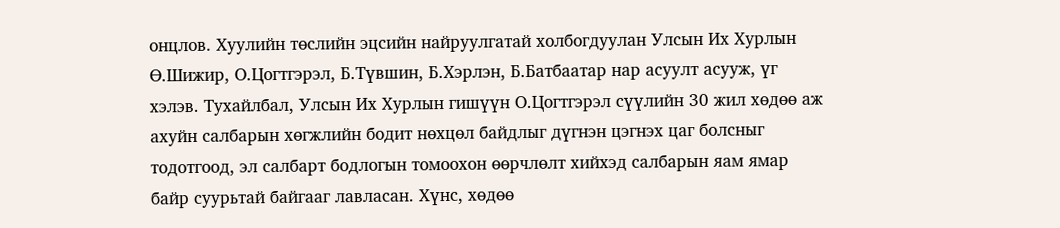онцлов. Хуулийн төслийн эцсийн найруулгатай холбогдуулан Улсын Их Хурлын Ө.Шижир, О.Цогтгэрэл, Б.Түвшин, Б.Хэрлэн, Б.Батбаатар нар асуулт асууж, үг хэлэв. Тухайлбал, Улсын Их Хурлын гишүүн О.Цогтгэрэл сүүлийн 30 жил хөдөө аж ахуйн салбарын хөгжлийн бодит нөхцөл байдлыг дүгнэн цэгнэх цаг болсныг тодотгоод, эл салбарт бодлогын томоохон өөрчлөлт хийхэд салбарын яам ямар байр суурьтай байгааг лавласан. Хүнс, хөдөө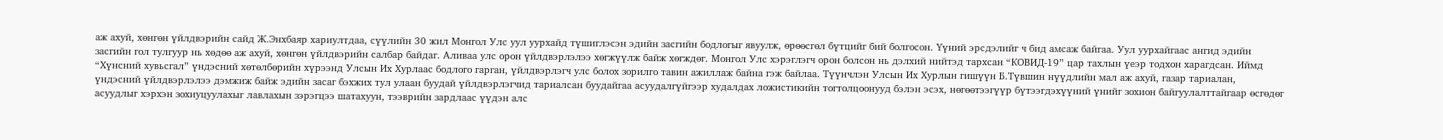аж ахуй, хөнгөн үйлдвэрийн сайд Ж.Энхбаяр хариултдаа, сүүлийн 30 жил Монгол Улс уул уурхайд түшиглэсэн эдийн засгийн бодлогыг явуулж, өрөөсгөл бүтцийг бий болгосон. Үүний эрсдэлийг ч бид амсаж байгаа. Уул уурхайгаас ангид эдийн засгийн гол тулгуур нь хөдөө аж ахуй, хөнгөн үйлдвэрийн салбар байдаг. Аливаа улс орон үйлдвэрлэлээ хөгжүүлж байж хөгждөг. Монгол Улс хэрэглэгч орон болсон нь дэлхий нийтэд тархсан “КОВИД-19” цар тахлын үеэр тодхон харагдсан. Иймд “Хүнсний хувьсгал” үндэсний хөтөлбөрийн хүрээнд Улсын Их Хурлаас бодлого гарган, үйлдвэрлэгч улс болох зорилго тавин ажиллаж байна гэж байлаа. Түүнчлэн Улсын Их Хурлын гишүүн Б.Түвшин нүүдлийн мал аж ахуй, газар тариалан, үндэсний үйлдвэрлэлээ дэмжиж байж эдийн засаг бэхжих тул улаан буудай үйлдвэрлэгчид тариалсан буудайгаа асуудалгүйгээр худалдах ложистикийн тогтолцоонууд бэлэн эсэх, нөгөөтээгүүр бүтээгдэхүүний үнийг зохион байгуулалттайгаар өсгөдөг асуудлыг хэрхэн зохиуцуулахыг лавлахын зэрэгцээ шатахуун, тээврийн зардлаас үүдэн алс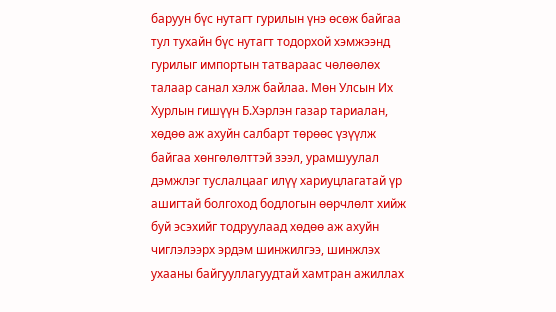баруун бүс нутагт гурилын үнэ өсөж байгаа тул тухайн бүс нутагт тодорхой хэмжээнд гурилыг импортын татвараас чөлөөлөх талаар санал хэлж байлаа. Мөн Улсын Их Хурлын гишүүн Б.Хэрлэн газар тариалан, хөдөө аж ахуйн салбарт төрөөс үзүүлж байгаа хөнгөлөлттэй зээл, урамшуулал дэмжлэг туслалцааг илүү хариуцлагатай үр ашигтай болгоход бодлогын өөрчлөлт хийж буй эсэхийг тодруулаад хөдөө аж ахуйн чиглэлээрх эрдэм шинжилгээ, шинжлэх ухааны байгууллагуудтай хамтран ажиллах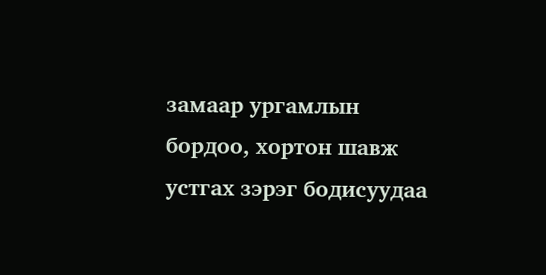замаар ургамлын бордоо, хортон шавж устгах зэрэг бодисуудаа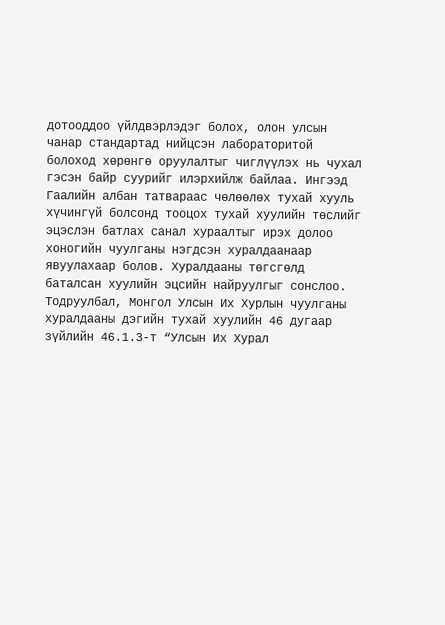дотооддоо үйлдвэрлэдэг болох, олон улсын чанар стандартад нийцсэн лабораторитой болоход хөрөнгө оруулалтыг чиглүүлэх нь чухал гэсэн байр суурийг илэрхийлж байлаа. Ингээд Гаалийн албан татвараас чөлөөлөх тухай хууль хүчингүй болсонд тооцох тухай хуулийн төслийг эцэслэн батлах санал хураалтыг ирэх долоо хоногийн чуулганы нэгдсэн хуралдаанаар явуулахаар болов. Хуралдааны төгсгөлд баталсан хуулийн эцсийн найруулгыг сонслоо. Тодруулбал, Монгол Улсын Их Хурлын чуулганы хуралдааны дэгийн тухай хуулийн 46 дугаар зүйлийн 46.1.3-т “Улсын Их Хурал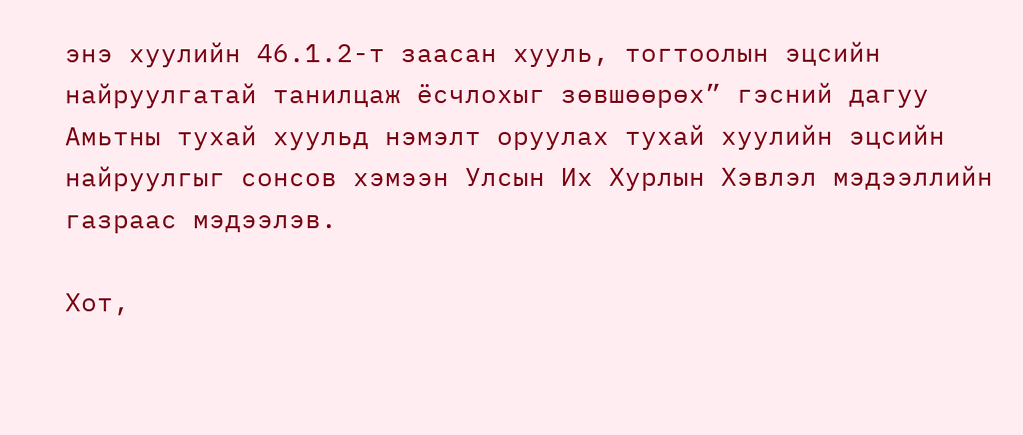энэ хуулийн 46.1.2-т заасан хууль, тогтоолын эцсийн найруулгатай танилцаж ёсчлохыг зөвшөөрөх” гэсний дагуу Амьтны тухай хуульд нэмэлт оруулах тухай хуулийн эцсийн найруулгыг сонсов хэмээн Улсын Их Хурлын Хэвлэл мэдээллийн газраас мэдээлэв.

Хот,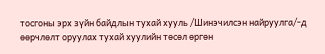тосгоны эрх зүйн байдлын тухай хууль /Шинэчилсэн найруулга/-д өөрчлөлт оруулах тухай хуулийн төсөл өргөн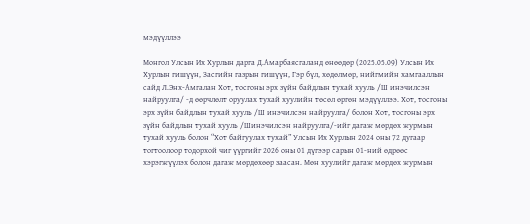мэдүүллээ

Монгол Улсын Их Хурлын дарга Д.Амарбаясгаланд өнөөдөр (2025.05.09) Улсын Их Хурлын гишүүн, Засгийн газрын гишүүн, Гэр бүл, хөдөлмөр, нийгмийн хамгааллын сайд Л.Энх-Амгалан Хот, тосгоны эрх зүйн байдлын тухай хууль /Ш инэчилсэн найруулга/ -д өөрчлөлт оруулах тухай хуулийн төсөл өргөн мэдүүллээ. Хот, тосгоны эрх зүйн байдлын тухай хууль /Ш инэчилсэн найруулга/ болон Хот, тосгоны эрх зүйн байдлын тухай хууль /Шинэчилсэн найруулга/-ийг дагаж мөрдөх журмын тухай хууль болон “Хот байгуулах тухай” Улсын Их Хурлын 2024 оны 72 дугаар тогтоолоор тодорхой чиг үүргийг 2026 оны 01 дүгээр сарын 01-ний өдрөөс хэрэгжүүлэх болон дагаж мөрдөхөөр заасан. Мөн хуулийг дагаж мөрдөх журмын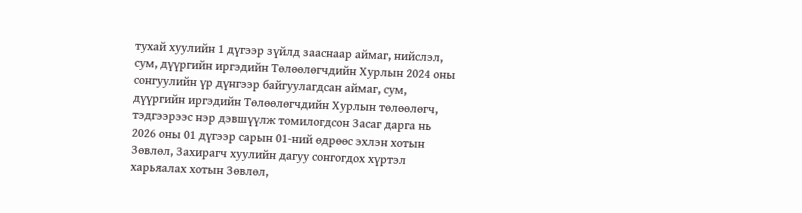тухай хуулийн 1 дүгээр зүйлд зааснаар аймаг, нийслэл, сум, дүүргийн иргэдийн Төлөөлөгчдийн Хурлын 2024 оны сонгуулийн үр дүнгээр байгуулагдсан аймаг, сум, дүүргийн иргэдийн Төлөөлөгчдийн Хурлын төлөөлөгч, тэдгээрээс нэр дэвшүүлж томилогдсон Засаг дарга нь 2026 оны 01 дүгээр сарын 01-ний өдрөөс эхлэн хотын Зөвлөл, Захирагч хуулийн дагуу сонгогдох хүртэл харьяалах хотын Зөвлөл,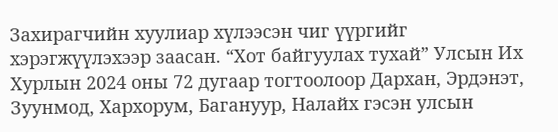Захирагчийн хуулиар хүлээсэн чиг үүргийг хэрэгжүүлэхээр заасан. “Хот байгуулах тухай” Улсын Их Хурлын 2024 оны 72 дугаар тогтоолоор Дархан, Эрдэнэт, Зуунмод, Хархорум, Багануур, Налайх гэсэн улсын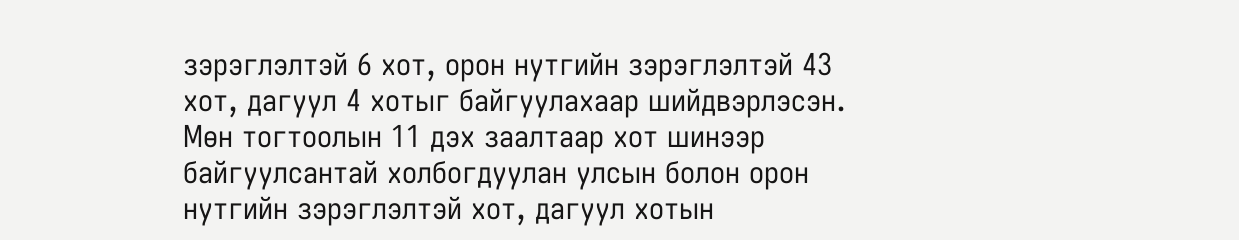зэрэглэлтэй 6 хот, орон нутгийн зэрэглэлтэй 43 хот, дагуул 4 хотыг байгуулахаар шийдвэрлэсэн. Мөн тогтоолын 11 дэх заалтаар хот шинээр байгуулсантай холбогдуулан улсын болон орон нутгийн зэрэглэлтэй хот, дагуул хотын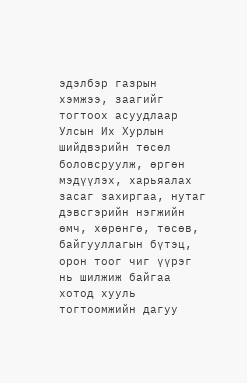эдэлбэр газрын хэмжээ, заагийг тогтоох асуудлаар Улсын Их Хурлын шийдвэрийн төсөл боловсруулж, өргөн мэдүүлэх, харьяалах засаг захиргаа, нутаг дэвсгэрийн нэгжийн өмч, хөрөнгө, төсөв, байгууллагын бүтэц, орон тоог чиг үүрэг нь шилжиж байгаа хотод хууль тогтоомжийн дагуу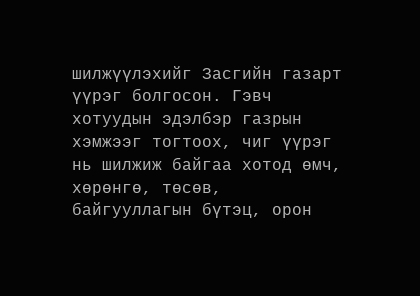шилжүүлэхийг Засгийн газарт үүрэг болгосон. Гэвч хотуудын эдэлбэр газрын хэмжээг тогтоох, чиг үүрэг нь шилжиж байгаа хотод өмч, хөрөнгө, төсөв, байгууллагын бүтэц, орон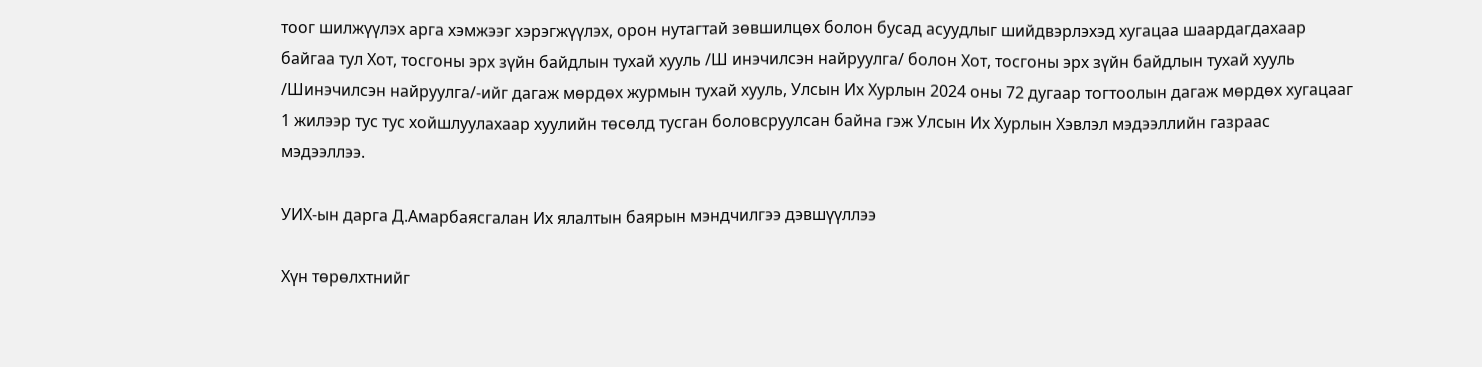тоог шилжүүлэх арга хэмжээг хэрэгжүүлэх, орон нутагтай зөвшилцөх болон бусад асуудлыг шийдвэрлэхэд хугацаа шаардагдахаар байгаа тул Хот, тосгоны эрх зүйн байдлын тухай хууль /Ш инэчилсэн найруулга/ болон Хот, тосгоны эрх зүйн байдлын тухай хууль /Шинэчилсэн найруулга/-ийг дагаж мөрдөх журмын тухай хууль, Улсын Их Хурлын 2024 оны 72 дугаар тогтоолын дагаж мөрдөх хугацааг 1 жилээр тус тус хойшлуулахаар хуулийн төсөлд тусган боловсруулсан байна гэж Улсын Их Хурлын Хэвлэл мэдээллийн газраас мэдээллээ.

УИХ-ын дарга Д.Амарбаясгалан Их ялалтын баярын мэндчилгээ дэвшүүллээ

Хүн төрөлхтнийг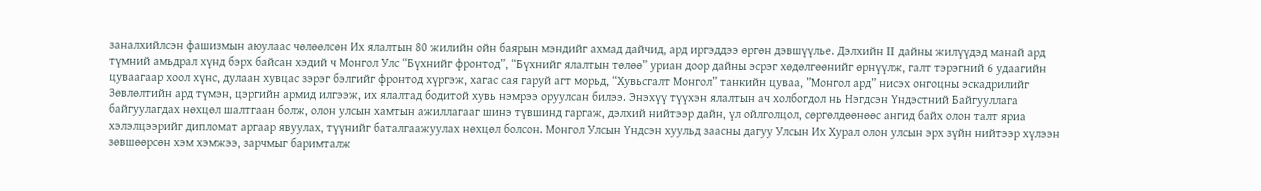заналхийлсэн фашизмын аюулаас чөлөөлсөн Их ялалтын 80 жилийн ойн баярын мэндийг ахмад дайчид, ард иргэддээ өргөн дэвшүүлье. Дэлхийн II дайны жилүүдэд манай ард түмний амьдрал хүнд бэрх байсан хэдий ч Монгол Улс “Бүхнийг фронтод”, “Бүхнийг ялалтын төлөө” уриан доор дайны эсрэг хөдөлгөөнийг өрнүүлж, галт тэрэгний 6 удаагийн цуваагаар хоол хүнс, дулаан хувцас зэрэг бэлгийг фронтод хүргэж, хагас сая гаруй агт морьд, “Хувьсгалт Монгол” танкийн цуваа, ”Монгол ард” нисэх онгоцны эскадрилийг Зөвлөлтийн ард түмэн, цэргийн армид илгээж, их ялалтад бодитой хувь нэмрээ оруулсан билээ. Энэхүү түүхэн ялалтын ач холбогдол нь Нэгдсэн Үндэстний Байгууллага байгуулагдах нөхцөл шалтгаан болж, олон улсын хамтын ажиллагааг шинэ түвшинд гаргаж, дэлхий нийтээр дайн, үл ойлголцол, сөргөлдөөнөөс ангид байх олон талт яриа хэлэлцээрийг дипломат аргаар явуулах, түүнийг баталгаажуулах нөхцөл болсон. Монгол Улсын Үндсэн хуульд заасны дагуу Улсын Их Хурал олон улсын эрх зүйн нийтээр хүлээн зөвшөөрсөн хэм хэмжээ, зарчмыг баримталж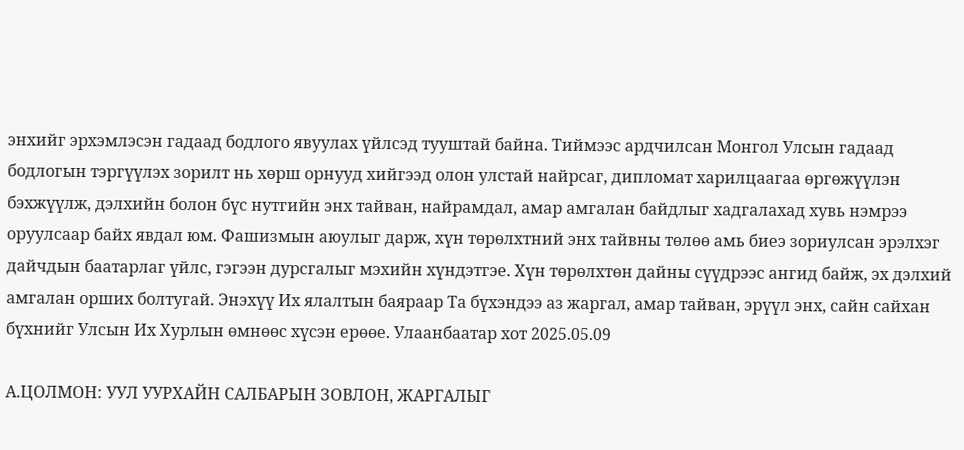энхийг эрхэмлэсэн гадаад бодлого явуулах үйлсэд тууштай байна. Тиймээс ардчилсан Монгол Улсын гадаад бодлогын тэргүүлэх зорилт нь хөрш орнууд хийгээд олон улстай найрсаг, дипломат харилцаагаа өргөжүүлэн бэхжүүлж, дэлхийн болон бүс нутгийн энх тайван, найрамдал, амар амгалан байдлыг хадгалахад хувь нэмрээ оруулсаар байх явдал юм. Фашизмын аюулыг дарж, хүн төрөлхтний энх тайвны төлөө амь биеэ зориулсан эрэлхэг дайчдын баатарлаг үйлс, гэгээн дурсгалыг мэхийн хүндэтгэе. Хүн төрөлхтөн дайны сүүдрээс ангид байж, эх дэлхий амгалан орших болтугай. Энэхүү Их ялалтын баяраар Та бүхэндээ аз жаргал, амар тайван, эрүүл энх, сайн сайхан бүхнийг Улсын Их Хурлын өмнөөс хүсэн ерөөе. Улаанбаатар хот 2025.05.09

А.ЦОЛМОН: УУЛ УУРХАЙН САЛБАРЫН ЗОВЛОН, ЖАРГАЛЫГ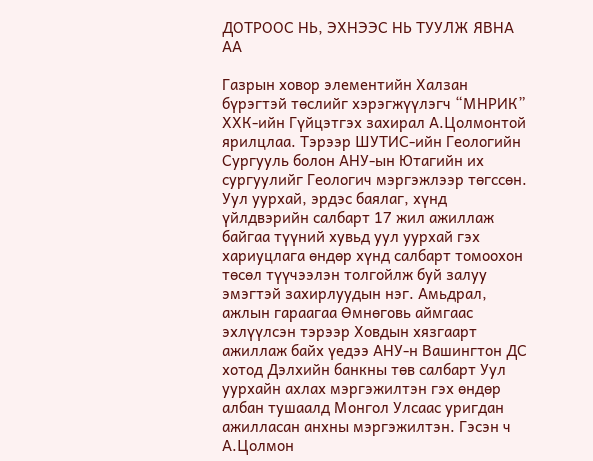ДОТРООС НЬ, ЭХНЭЭС НЬ ТУУЛЖ ЯВНА АА

Газрын ховор элементийн Халзан бүрэгтэй төслийг хэрэгжүүлэгч “МНРИК” ХХК-ийн Гүйцэтгэх захирал А.Цолмонтой ярилцлаа. Тэрээр ШУТИС-ийн Геологийн Сургууль болон АНУ-ын Ютагийн их сургуулийг Геологич мэргэжлээр төгссөн. Уул уурхай, эрдэс баялаг, хүнд үйлдвэрийн салбарт 17 жил ажиллаж байгаа түүний хувьд уул уурхай гэх хариуцлага өндөр хүнд салбарт томоохон төсөл түүчээлэн толгойлж буй залуу эмэгтэй захирлуудын нэг. Амьдрал, ажлын гараагаа Өмнөговь аймгаас эхлүүлсэн тэрээр Ховдын хязгаарт ажиллаж байх үедээ АНУ-н Вашингтон ДС хотод Дэлхийн банкны төв салбарт Уул уурхайн ахлах мэргэжилтэн гэх өндөр албан тушаалд Монгол Улсаас уригдан ажилласан анхны мэргэжилтэн. Гэсэн ч А.Цолмон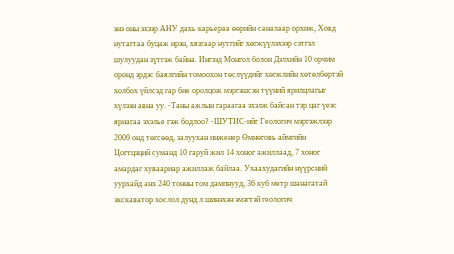энэ оны эхээр АНУ дахь карьераа өөрийн саналаар орхиж, Ховд нутагтаа буцаж ирэн, хязгаар нутгийг хөгжүүлэхээр сэтгэл шулуудан зүтгэж байна. Ингээд Монгол болон Дэлхийн 10 орчим оронд эрдэс баялгийн томоохон төслүүдийг хөгжлийн хөтөлбөртэй холбох үйлсэд гар бие оролцож мэргэшсэн түүний ярилцлагыг хүлээн авна уу. -Таны ажлын гараагаа эхэлж байсан тэр цаг үеэс яриагаа эхэлье гэж бодлоо? -ШУТИС-ийг Геологич мэргэжлээр 2009 онд төгсөөд, залуухан инженер Өмнөговь аймгийн Цогтцэций суманд 10 гаруй жил 14 хоног ажиллаад, 7 хоног амардаг хуваариар ажиллаж байлаа. Ухаахудагийн нүүрсний уурхайд анх 240 тонны том дампнууд, 36 куб метр шанагатай экскаватор хослол дунд л шинэхэн эмэгтэй геологич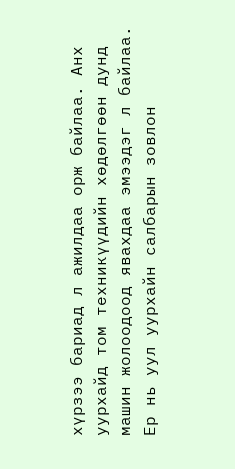хүрзээ бариад л ажилдаа орж байлаа. Анх уурхайд том техникүүдийн хөдөлгөөн дунд машин жолоодоод явахдаа эмээдэг л байлаа. Ер нь уул уурхайн салбарын зовлон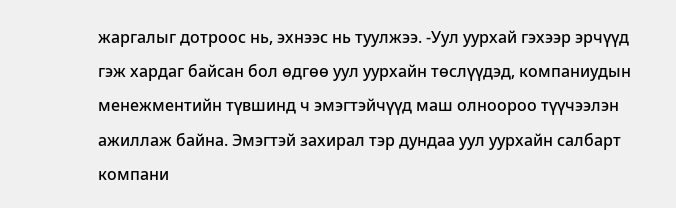жаргалыг дотроос нь, эхнээс нь туулжээ. -Уул уурхай гэхээр эрчүүд гэж хардаг байсан бол өдгөө уул уурхайн төслүүдэд, компаниудын менежментийн түвшинд ч эмэгтэйчүүд маш олноороо түүчээлэн ажиллаж байна. Эмэгтэй захирал тэр дундаа уул уурхайн салбарт компани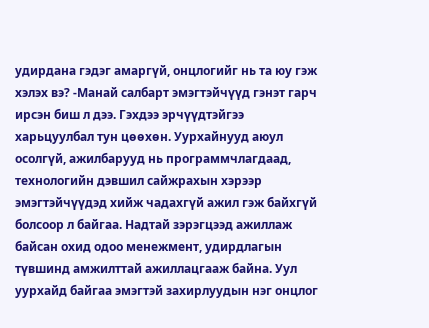удирдана гэдэг амаргүй, онцлогийг нь та юу гэж хэлэх вэ? -Манай салбарт эмэгтэйчүүд гэнэт гарч ирсэн биш л дээ. Гэхдээ эрчүүдтэйгээ харьцуулбал тун цөөхөн. Уурхайнууд аюул осолгүй, ажилбарууд нь программчлагдаад, технологийн дэвшил сайжрахын хэрээр эмэгтэйчүүдэд хийж чадахгүй ажил гэж байхгүй болсоор л байгаа. Надтай зэрэгцээд ажиллаж байсан охид одоо менежмент, удирдлагын түвшинд амжилттай ажиллацгааж байна. Уул уурхайд байгаа эмэгтэй захирлуудын нэг онцлог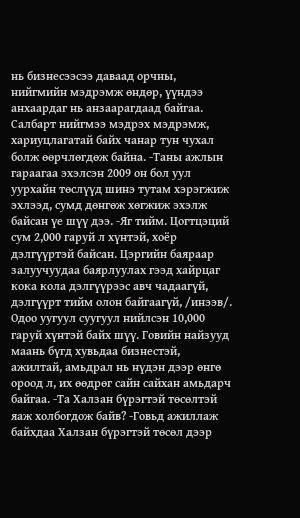нь бизнесээсээ даваад орчны, нийгмийн мэдрэмж өндөр, үүндээ анхаардаг нь анзаарагдаад байгаа. Салбарт нийгмээ мэдрэх мэдрэмж, хариуцлагатай байх чанар тун чухал болж өөрчлөгдөж байна. -Таны ажлын гараагаа эхэлсэн 2009 он бол уул уурхайн төслүүд шинэ тутам хэрэгжиж эхлээд, сумд дөнгөж хөгжиж эхэлж байсан үе шүү дээ. -Яг тийм. Цогтцэций сум 2,000 гаруй л хүнтэй, хоёр дэлгүүртэй байсан. Цэргийн баяраар залуучуудаа баярлуулах гээд хайрцаг кока кола дэлгүүрээс авч чадаагүй, дэлгүүрт тийм олон байгаагүй, /инээв/. Одоо уугуул суугуул нийлсэн 10,000 гаруй хүнтэй байх шүү. Говийн найзууд маань бүгд хувьдаа бизнестэй, ажилтай, амьдрал нь нүдэн дээр өнгө ороод л, их өөдрөг сайн сайхан амьдарч байгаа. -Та Халзан бүрэгтэй төсөлтэй яаж холбогдож байв? -Говьд ажиллаж байхдаа Халзан бүрэгтэй төсөл дээр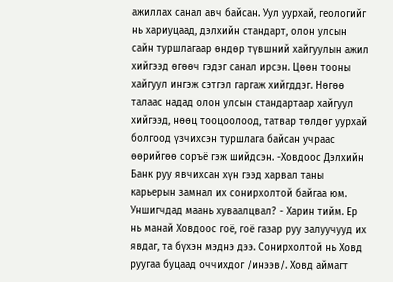ажиллах санал авч байсан. Уул уурхай, геологийг нь хариуцаад, дэлхийн стандарт, олон улсын сайн туршлагаар өндөр түвшний хайгуулын ажил хийгээд өгөөч гэдэг санал ирсэн. Цөөн тооны хайгуул ингэж сэтгэл гаргаж хийгддэг. Нөгөө талаас надад олон улсын стандартаар хайгуул хийгээд, нөөц тооцоолоод, татвар төлдөг уурхай болгоод үзчихсэн туршлага байсан учраас өөрийгөө соръё гэж шийдсэн. -Ховдоос Дэлхийн Банк руу явчихсан хүн гээд харвал таны карьерын замнал их сонирхолтой байгаа юм. Уншигчдад маань хуваалцвал? - Харин тийм. Ер нь манай Ховдоос гоё, гоё газар руу залуучууд их явдаг, та бүхэн мэднэ дээ. Сонирхолтой нь Ховд руугаа буцаад оччихдог /инээв/. Ховд аймагт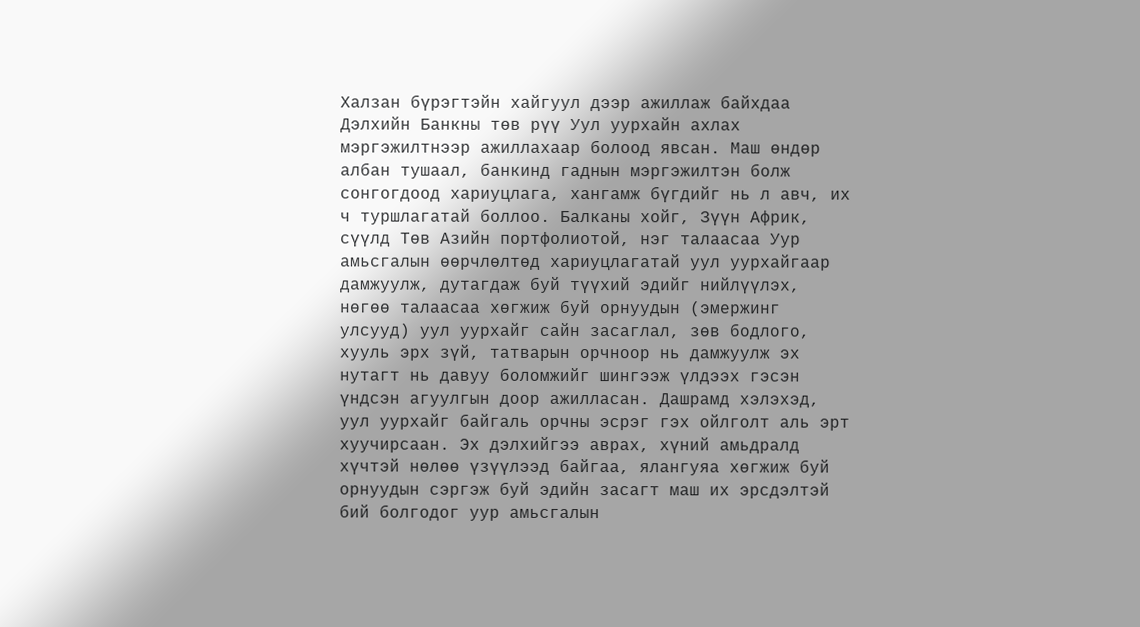Халзан бүрэгтэйн хайгуул дээр ажиллаж байхдаа Дэлхийн Банкны төв рүү Уул уурхайн ахлах мэргэжилтнээр ажиллахаар болоод явсан. Маш өндөр албан тушаал, банкинд гаднын мэргэжилтэн болж сонгогдоод хариуцлага, хангамж бүгдийг нь л авч, их ч туршлагатай боллоо. Балканы хойг, Зүүн Африк, сүүлд Төв Азийн портфолиотой, нэг талаасаа Уур амьсгалын өөрчлөлтөд хариуцлагатай уул уурхайгаар дамжуулж, дутагдаж буй түүхий эдийг нийлүүлэх, нөгөө талаасаа хөгжиж буй орнуудын (эмержинг улсууд) уул уурхайг сайн засаглал, зөв бодлого, хууль эрх зүй, татварын орчноор нь дамжуулж эх нутагт нь давуу боломжийг шингээж үлдээх гэсэн үндсэн агуулгын доор ажилласан. Дашрамд хэлэхэд, уул уурхайг байгаль орчны эсрэг гэх ойлголт аль эрт хуучирсаан. Эх дэлхийгээ аврах, хүний амьдралд хүчтэй нөлөө үзүүлээд байгаа, ялангуяа хөгжиж буй орнуудын сэргэж буй эдийн засагт маш их эрсдэлтэй бий болгодог уур амьсгалын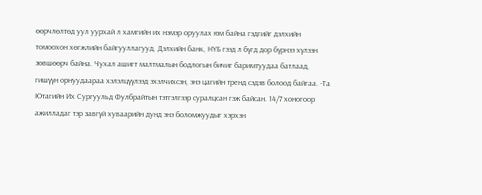өөрчлөлтөд уул уурхай л хамгийн их нэмэр оруулах юм байна гэдгийг дэлхийн томоохон хөгжлийн байгууллагууд, Дэлхийн банк, НҮБ гээд л бүгд дор бүрнээ хүлээн зөвшөөрч байна. Чухал ашигт малтмалын бодлогын бичиг баримтуудаа батлаад, гишүүн орнуудаараа хэлэлцүүлээд эхэлчихсэн, энэ цагийн тренд сэдэв болоод байгаа. -Та Ютагийн Их Сургуульд Фулбрайтын тэтгэлгээр суралцсан гэж байсан. 14/7 хоногоор ажилладаг тэр завгүй хуваарийн дунд энэ боломжуудыг хэрхэн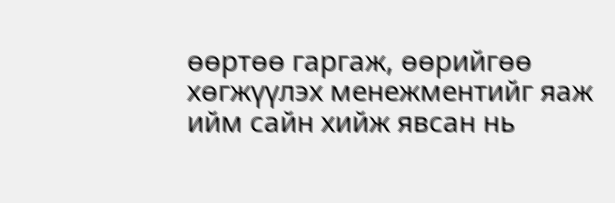өөртөө гаргаж, өөрийгөө хөгжүүлэх менежментийг яаж ийм сайн хийж явсан нь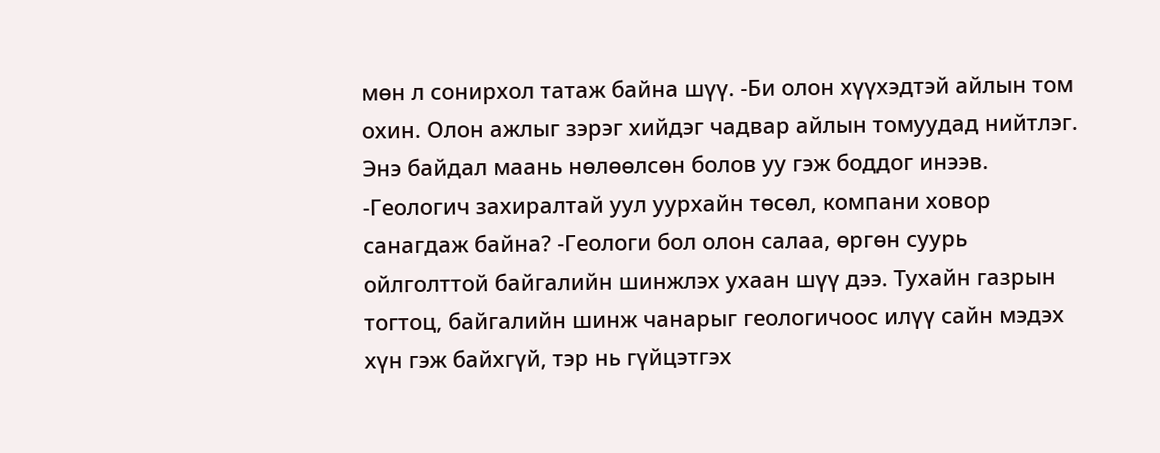мөн л сонирхол татаж байна шүү. -Би олон хүүхэдтэй айлын том охин. Олон ажлыг зэрэг хийдэг чадвар айлын томуудад нийтлэг. Энэ байдал маань нөлөөлсөн болов уу гэж боддог инээв. -Геологич захиралтай уул уурхайн төсөл, компани ховор санагдаж байна? -Геологи бол олон салаа, өргөн суурь ойлголттой байгалийн шинжлэх ухаан шүү дээ. Тухайн газрын тогтоц, байгалийн шинж чанарыг геологичоос илүү сайн мэдэх хүн гэж байхгүй, тэр нь гүйцэтгэх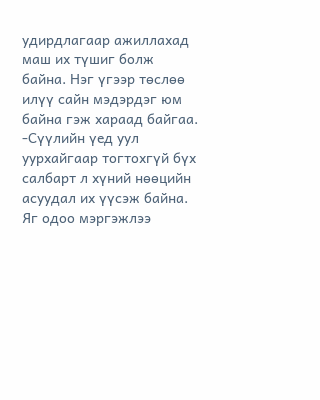удирдлагаар ажиллахад маш их түшиг болж байна. Нэг үгээр төслөө илүү сайн мэдэрдэг юм байна гэж хараад байгаа. -Сүүлийн үед уул уурхайгаар тогтохгүй бүх салбарт л хүний нөөцийн асуудал их үүсэж байна. Яг одоо мэргэжлээ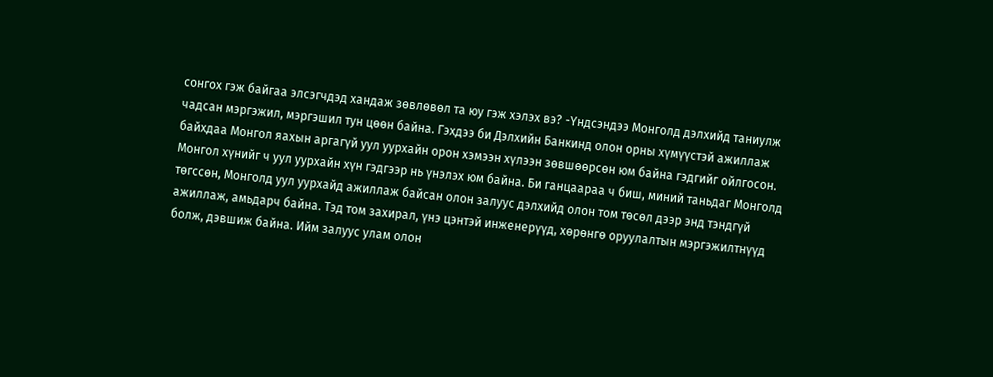сонгох гэж байгаа элсэгчдэд хандаж зөвлөвөл та юу гэж хэлэх вэ? -Үндсэндээ Монголд дэлхийд таниулж чадсан мэргэжил, мэргэшил тун цөөн байна. Гэхдээ би Дэлхийн Банкинд олон орны хүмүүстэй ажиллаж байхдаа Монгол яахын аргагүй уул уурхайн орон хэмээн хүлээн зөвшөөрсөн юм байна гэдгийг ойлгосон. Монгол хүнийг ч уул уурхайн хүн гэдгээр нь үнэлэх юм байна. Би ганцаараа ч биш, миний таньдаг Монголд төгссөн, Монголд уул уурхайд ажиллаж байсан олон залуус дэлхийд олон том төсөл дээр энд тэндгүй ажиллаж, амьдарч байна. Тэд том захирал, үнэ цэнтэй инженерүүд, хөрөнгө оруулалтын мэргэжилтнүүд болж, дэвшиж байна. Ийм залуус улам олон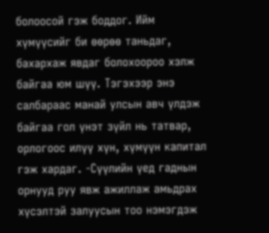болоосой гэж боддог. Ийм хүмүүсийг би өөрөө таньдаг, бахархаж явдаг болохоороо хэлж байгаа юм шүү. Тэгэхээр энэ салбараас манай улсын авч үлдэж байгаа гол үнэт зүйл нь татвар, орлогоос илүү хүн, хүмүүн капитал гэж хардаг. -Сүүлийн үед гаднын орнууд руу явж ажиллаж амьдрах хүсэлтэй залуусын тоо нэмэгдэж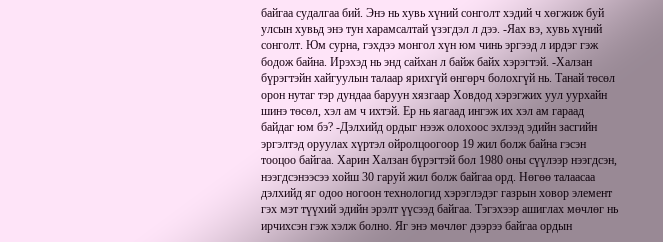байгаа судалгаа бий. Энэ нь хувь хүний сонголт хэдий ч хөгжиж буй улсын хувьд энэ тун харамсалтай үзэгдэл л дээ. -Яах вэ, хувь хүний сонголт. Юм сурна, гэхдээ монгол хүн юм чинь эргээд л ирдэг гэж бодож байна. Ирэхэд нь энд сайхан л байж байх хэрэгтэй. -Халзан бүрэгтэйн хайгуулын талаар ярихгүй өнгөрч болохгүй нь. Танай төсөл орон нутаг тэр дундаа баруун хязгаар Ховдод хэрэгжих уул уурхайн шинэ төсөл, хэл ам ч ихтэй. Ер нь яагаад ингэж их хэл ам гараад байдаг юм бэ? -Дэлхийд ордыг нээж олохоос эхлээд эдийн засгийн эргэлтэд оруулах хүртэл ойролцоогоор 19 жил болж байна гэсэн тооцоо байгаа. Харин Халзан бүрэгтэй бол 1980 оны сүүлээр нээгдсэн, нээгдсэнээсээ хойш 30 гаруй жил болж байгаа орд. Нөгөө талаасаа дэлхийд яг одоо ногоон технологид хэрэглэдэг газрын ховор элемент гэх мэт түүхий эдийн эрэлт үүсээд байгаа. Тэгэхээр ашиглах мөчлөг нь ирчихсэн гэж хэлж болно. Яг энэ мөчлөг дээрээ байгаа ордын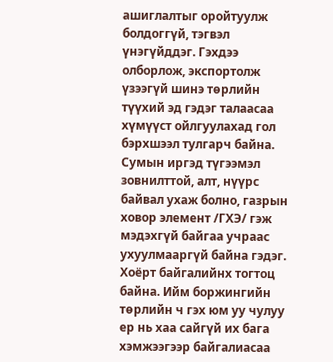ашиглалтыг оройтуулж болдоггүй, тэгвэл үнэгүйддэг. Гэхдээ олборлож, экспортолж үзээгүй шинэ төрлийн түүхий эд гэдэг талаасаа хүмүүст ойлгуулахад гол бэрхшээл тулгарч байна. Сумын иргэд түгээмэл зовнилттой, алт, нүүрс байвал ухаж болно, газрын ховор элемент /ГХЭ/ гэж мэдэхгүй байгаа учраас ухуулмааргүй байна гэдэг. Хоёрт байгалийнх тогтоц байна. Ийм боржингийн төрлийн ч гэх юм уу чулуу ер нь хаа сайгүй их бага хэмжээгээр байгалиасаа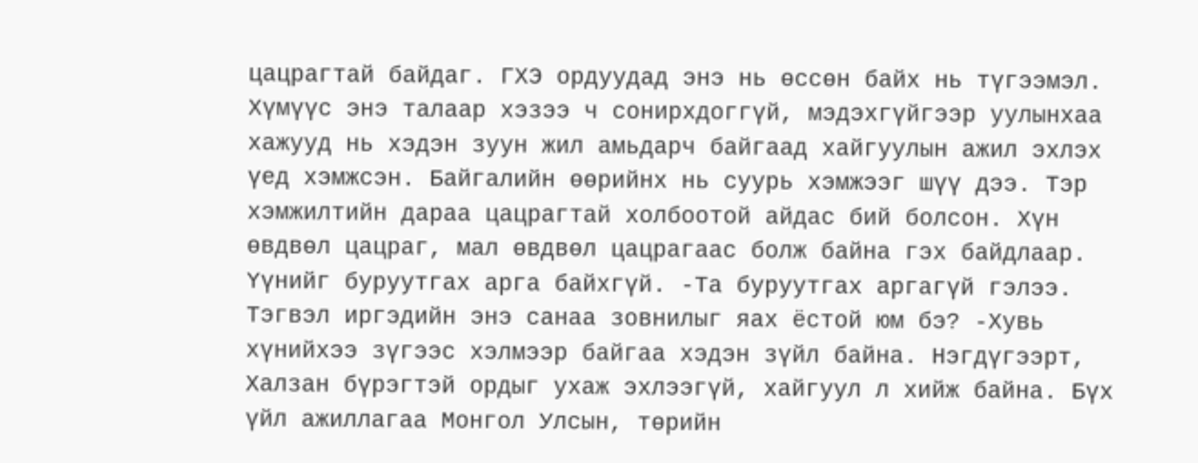цацрагтай байдаг. ГХЭ ордуудад энэ нь өссөн байх нь түгээмэл. Хүмүүс энэ талаар хэзээ ч сонирхдоггүй, мэдэхгүйгээр уулынхаа хажууд нь хэдэн зуун жил амьдарч байгаад хайгуулын ажил эхлэх үед хэмжсэн. Байгалийн өөрийнх нь суурь хэмжээг шүү дээ. Тэр хэмжилтийн дараа цацрагтай холбоотой айдас бий болсон. Хүн өвдвөл цацраг, мал өвдвөл цацрагаас болж байна гэх байдлаар. Үүнийг буруутгах арга байхгүй. -Та буруутгах аргагүй гэлээ. Тэгвэл иргэдийн энэ санаа зовнилыг яах ёстой юм бэ? -Хувь хүнийхээ зүгээс хэлмээр байгаа хэдэн зүйл байна. Нэгдүгээрт, Халзан бүрэгтэй ордыг ухаж эхлээгүй, хайгуул л хийж байна. Бүх үйл ажиллагаа Монгол Улсын, төрийн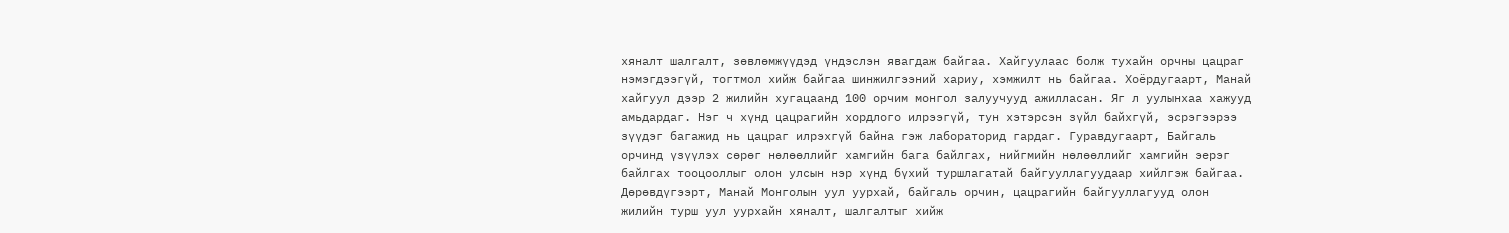хяналт шалгалт, зөвлөмжүүдэд үндэслэн явагдаж байгаа. Хайгуулаас болж тухайн орчны цацраг нэмэгдээгүй, тогтмол хийж байгаа шинжилгээний хариу, хэмжилт нь байгаа. Хоёрдугаарт, Манай хайгуул дээр 2 жилийн хугацаанд 100 орчим монгол залуучууд ажилласан. Яг л уулынхаа хажууд амьдардаг. Нэг ч хүнд цацрагийн хордлого илрээгүй, тун хэтэрсэн зүйл байхгүй, эсрэгээрээ зүүдэг багажид нь цацраг илрэхгүй байна гэж лабораторид гардаг. Гуравдугаарт, Байгаль орчинд үзүүлэх сөрөг нөлөөллийг хамгийн бага байлгах, нийгмийн нөлөөллийг хамгийн эерэг байлгах тооцооллыг олон улсын нэр хүнд бүхий туршлагатай байгууллагуудаар хийлгэж байгаа. Дөрөвдүгээрт, Манай Монголын уул уурхай, байгаль орчин, цацрагийн байгууллагууд олон жилийн турш уул уурхайн хяналт, шалгалтыг хийж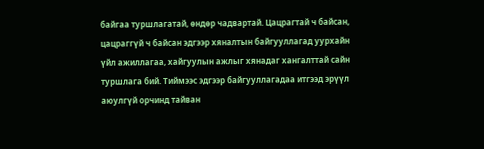байгаа туршлагатай, өндөр чадвартай. Цацрагтай ч байсан, цацраггүй ч байсан эдгээр хяналтын байгууллагад уурхайн үйл ажиллагаа, хайгуулын ажлыг хянадаг хангалттай сайн туршлага бий. Тиймээс эдгээр байгууллагадаа итгээд эрүүл аюулгүй орчинд тайван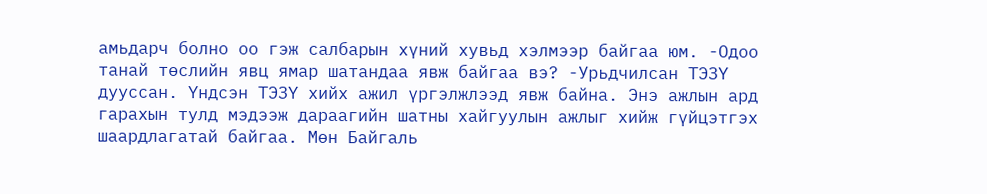амьдарч болно оо гэж салбарын хүний хувьд хэлмээр байгаа юм. -Одоо танай төслийн явц ямар шатандаа явж байгаа вэ? -Урьдчилсан ТЭЗҮ дууссан. Үндсэн ТЭЗҮ хийх ажил үргэлжлээд явж байна. Энэ ажлын ард гарахын тулд мэдээж дараагийн шатны хайгуулын ажлыг хийж гүйцэтгэх шаардлагатай байгаа. Мөн Байгаль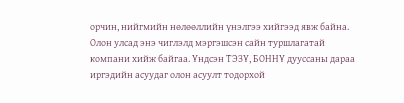орчин, нийгмийн нөлөөллийн үнэлгээ хийгээд явж байна. Олон улсад энэ чиглэлд мэргэшсэн сайн туршлагатай компани хийж байгаа. Үндсэн ТЭЗҮ, БОННҮ дууссаны дараа иргэдийн асуудаг олон асуулт тодорхой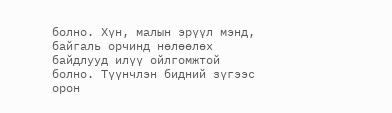болно. Хүн, малын эрүүл мэнд, байгаль орчинд нөлөөлөх байдлууд илүү ойлгомжтой болно. Түүнчлэн бидний зүгээс орон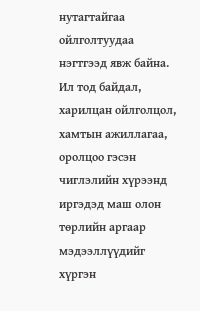нутагтайгаа ойлголтуудаа нэгтгээд явж байна. Ил тод байдал, харилцан ойлголцол, хамтын ажиллагаа, оролцоо гэсэн чиглэлийн хүрээнд иргэдэд маш олон төрлийн аргаар мэдээллүүдийг хүргэн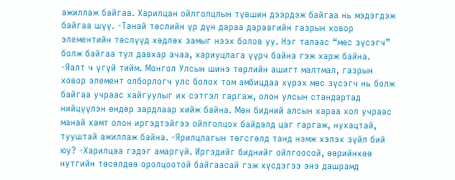ажиллаж байгаа. Харилцан ойлголцлын түвшин дээрдэж байгаа нь мэдэгдэж байгаа шүү. -Танай төслийн үр дүн дараа дараагийн газрын ховор элементийн төслүүд хөдлөх замыг нээх болов уу. Нэг талаас “мөс зүсэгч” болж байгаа тул давхар ачаа, хариуцлага үүрч байна гэж харж байна. -Яалт ч үгүй тийм. Монгол Улсын шинэ төрлийн ашигт малтмал, газрын ховор элемент олборлогч улс болох том амбицдаа хүрэх мөс зүсэгч нь болж байгаа учраас хайгуулыг их сэтгэл гаргаж, олон улсын стандартад нийцүүлэн өндөр зардлаар хийж байна. Мөн бидний алсын хараа хол учраас манай хамт олон иргэдтэйгээ ойлголцох байдалд цаг гаргаж, нухацтай, тууштай ажиллаж байна. -Ярилцлагын төгсгөлд танд нэмж хэлэх зүйл бий юу? -Харилцаа гэдэг амаргүй. Иргэдийг биднийг ойлгоосой, өөрийнхөө нутгийн төсөлдөө оролцоотой байгаасай гэж хүсдэгээ энэ дашрамд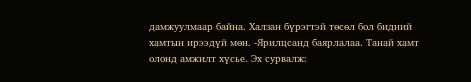дамжуулмаар байна. Халзан бүрэгтэй төсөл бол бидний хамтын ирээдүй мөн. -Ярилцсанд баярлалаа. Танай хамт олонд амжилт хүсье. Эх сурвалж: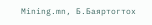Mining.mn, Б.Баяртогтох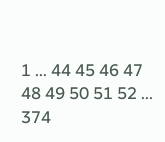1 ... 44 45 46 47 48 49 50 51 52 ... 374